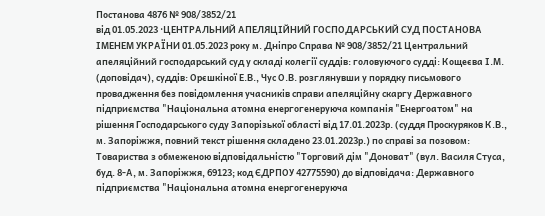Постанова 4876 № 908/3852/21
від 01.05.2023 ·ЦЕНТРАЛЬНИЙ АПЕЛЯЦІЙНИЙ ГОСПОДАРСЬКИЙ СУД ПОСТАНОВА ІМЕНЕМ УКРАЇНИ 01.05.2023 року м. Дніпро Справа № 908/3852/21 Центральний апеляційний господарський суд у складі колегії суддів: головуючого судді: Кощеєва І.М. (доповідач), суддів: Орєшкіної Е.В., Чус О.В. розглянувши у порядку письмового провадження без повідомлення учасників справи апеляційну скаргу Державного підприємства "Національна атомна енергогенеруюча компанія "Енергоатом" на рішення Господарського суду Запорізької області від 17.01.2023р. (суддя Проскуряков К.В., м. Запоріжжя, повний текст рішення складено 23.01.2023р.) по справі за позовом: Товариства з обмеженою відповідальністю "Торговий дім "Доноват" (вул. Василя Стуса, буд. 8-А, м. Запоріжжя, 69123; код ЄДРПОУ 42775590) до відповідача: Державного підприємства "Національна атомна енергогенеруюча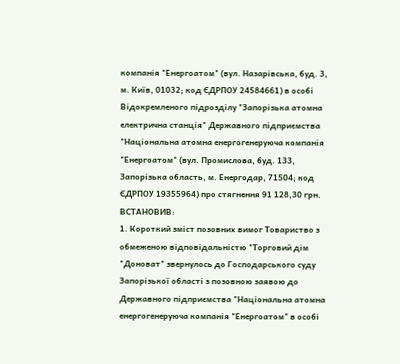компанія "Енергоатом" (вул. Назарівська, буд. 3, м. Київ, 01032; код ЄДРПОУ 24584661) в особі Відокремленого підрозділу "Запорізька атомна електрична станція" Державного підприємства "Національна атомна енергогенеруюча компанія "Енергоатом" (вул. Промислова, буд. 133, Запорізька область, м. Енергодар, 71504; код ЄДРПОУ 19355964) про стягнення 91 128,30 грн. ВСТАНОВИВ:
1. Короткий зміст позовних вимог Товариство з обмеженою відповідальністю "Торговий дім "Доноват" звернулось до Господарського суду Запорізької області з позовною заявою до Державного підприємства "Національна атомна енергогенеруюча компанія "Енергоатом" в особі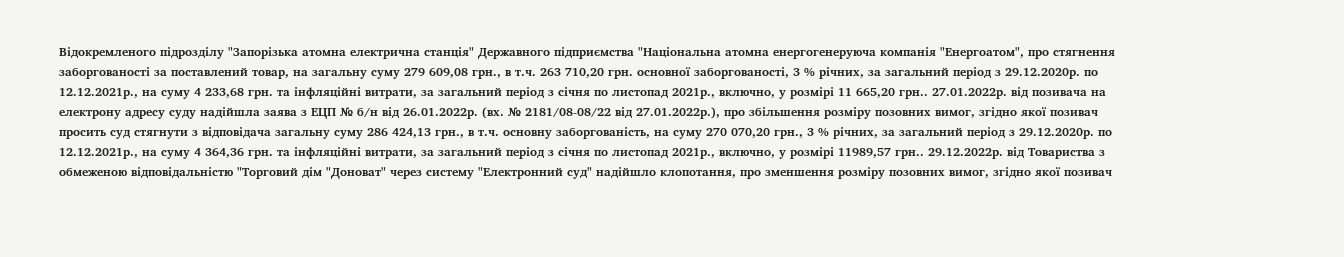Відокремленого підрозділу "Запорізька атомна електрична станція" Державного підприємства "Національна атомна енергогенеруюча компанія "Енергоатом", про стягнення заборгованості за поставлений товар, на загальну суму 279 609,08 грн., в т.ч. 263 710,20 грн. основної заборгованості, 3 % річних, за загальний період з 29.12.2020р. по 12.12.2021р., на суму 4 233,68 грн. та інфляційні витрати, за загальний період з січня по листопад 2021р., включно, у розмірі 11 665,20 грн.. 27.01.2022р. від позивача на електрону адресу суду надійшла заява з ЕЦП № б/н від 26.01.2022р. (вх. № 2181/08-08/22 від 27.01.2022р.), про збільшення розміру позовних вимог, згідно якої позивач просить суд стягнути з відповідача загальну суму 286 424,13 грн., в т.ч. основну заборгованість, на суму 270 070,20 грн., 3 % річних, за загальний період з 29.12.2020р. по 12.12.2021р., на суму 4 364,36 грн. та інфляційні витрати, за загальний період з січня по листопад 2021р., включно, у розмірі 11989,57 грн.. 29.12.2022р. від Товариства з обмеженою відповідальністю "Торговий дім "Доноват" через систему "Електронний суд" надійшло клопотання, про зменшення розміру позовних вимог, згідно якої позивач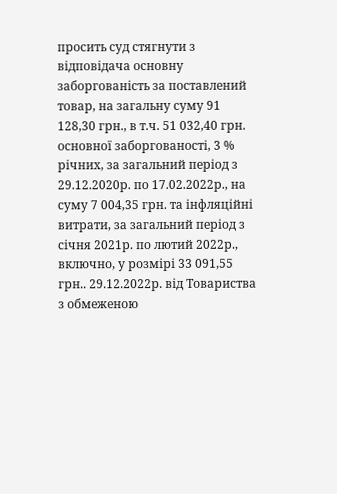просить суд стягнути з відповідача основну заборгованість за поставлений товар, на загальну суму 91 128,30 грн., в т.ч. 51 032,40 грн. основної заборгованості, 3 % річних, за загальний період з 29.12.2020р. по 17.02.2022р., на суму 7 004,35 грн. та інфляційні витрати, за загальний період з січня 2021р. по лютий 2022р., включно, у розмірі 33 091,55 грн.. 29.12.2022р. від Товариства з обмеженою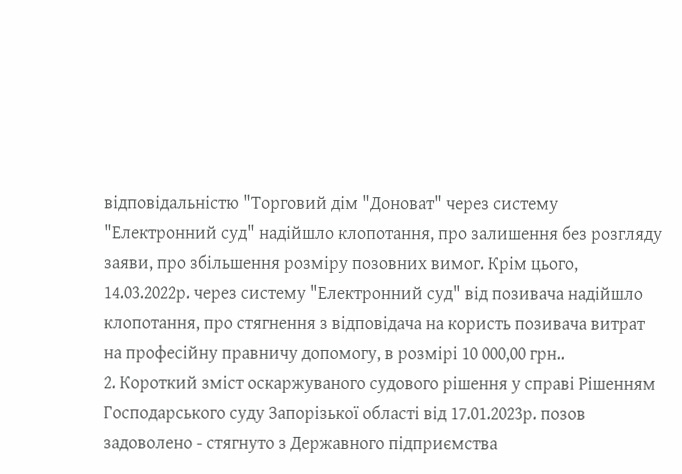відповідальністю "Торговий дім "Доноват" через систему "Електронний суд" надійшло клопотання, про залишення без розгляду заяви, про збільшення розміру позовних вимог. Крім цього, 14.03.2022р. через систему "Електронний суд" від позивача надійшло клопотання, про стягнення з відповідача на користь позивача витрат на професійну правничу допомогу, в розмірі 10 000,00 грн..
2. Короткий зміст оскаржуваного судового рішення у справі Рішенням Господарського суду Запорізької області від 17.01.2023р. позов задоволено - стягнуто з Державного підприємства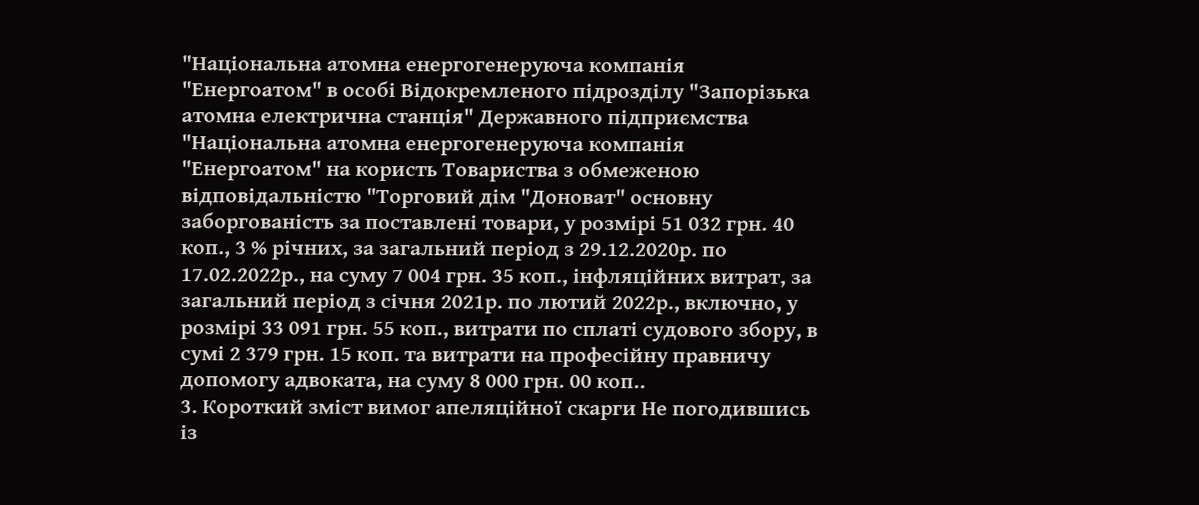"Національна атомна енергогенеруюча компанія "Енергоатом" в особі Відокремленого підрозділу "Запорізька атомна електрична станція" Державного підприємства "Національна атомна енергогенеруюча компанія "Енергоатом" на користь Товариства з обмеженою відповідальністю "Торговий дім "Доноват" основну заборгованість за поставлені товари, у розмірі 51 032 грн. 40 коп., 3 % річних, за загальний період з 29.12.2020р. по 17.02.2022р., на суму 7 004 грн. 35 коп., інфляційних витрат, за загальний період з січня 2021р. по лютий 2022р., включно, у розмірі 33 091 грн. 55 коп., витрати по сплаті судового збору, в сумі 2 379 грн. 15 коп. та витрати на професійну правничу допомогу адвоката, на суму 8 000 грн. 00 коп..
3. Короткий зміст вимог апеляційної скарги Не погодившись із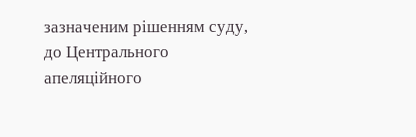зазначеним рішенням суду, до Центрального апеляційного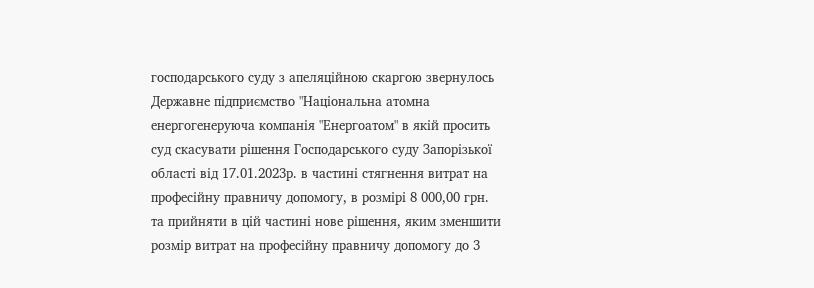господарського суду з апеляційною скаргою звернулось Державне підприємство "Національна атомна енергогенеруюча компанія "Енергоатом" в якій просить суд скасувати рішення Господарського суду Запорізької області від 17.01.2023р. в частині стягнення витрат на професійну правничу допомогу, в розмірі 8 000,00 грн. та прийняти в цій частині нове рішення, яким зменшити розмір витрат на професійну правничу допомогу до 3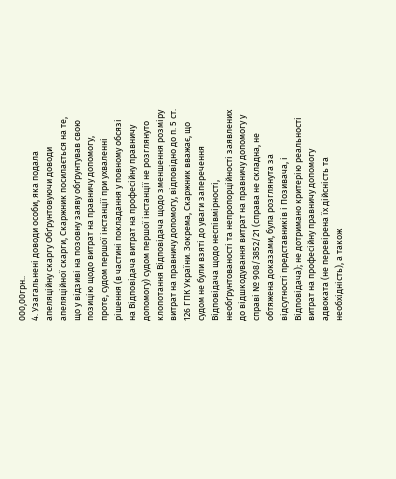000,00грн..
4. Узагальнені доводи особи, яка подала апеляційну скаргу Обґрунтовуючи доводи апеляційної скарги, Скаржник посилається на те, що у відзиві на позовну заяву обґрунтував свою позицію щодо витрат на правничу допомогу, проте, судом першої інстанції при ухваленні рішення (в частині покладання у повному обсязі на Відповідача витрат на професійну правничу допомогу) судом першої інстанції не розглянуто клопотання Відповідача щодо зменшення розміру витрат на правничу допомогу, відповідно до п. 5 ст. 126 ГПК України. Зокрема, Скаржник вважає, що судом не були взяті до уваги заперечення Відповідача щодо неспівмірності, необґрунтованості та непропорційності заявлених до відшкодування витрат на правничу допомогу у справі № 908/3852/21 (справа не складна, не обтяжена доказами, була розглянута за відсутності представників і Позивача, і Відповідача); не дотримано критерію реальності витрат на професійну правничу допомогу адвоката (не перевірена їх дійсність та необхідність), а також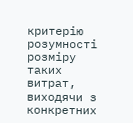критерію розумності розміру таких витрат, виходячи з конкретних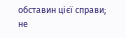обставин цієї справи; не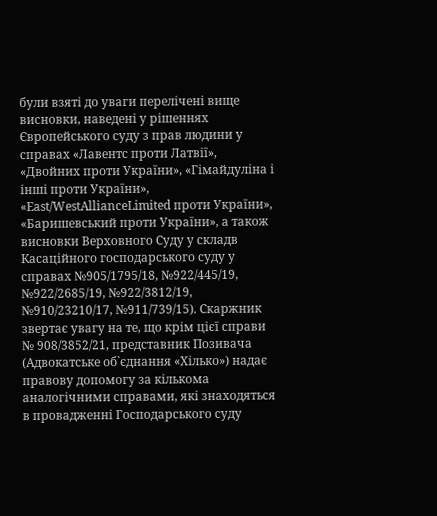були взяті до уваги перелічені вище висновки, наведені у рішеннях Європейського суду з прав людини у справах «Лавентс проти Латвії», «Двойних проти України», «Гімайдуліна і інші проти України», «East/WestAllianceLimited проти України», «Баришевський проти України», а також висновки Верховного Суду у складв Касаційного господарського суду у справах №905/1795/18, №922/445/19, №922/2685/19, №922/3812/19, №910/23210/17, №911/739/15). Скаржник звертає увагу на те, що крім цієї справи № 908/3852/21, представник Позивача (Адвокатське об`єднання «Хілько») надає правову допомогу за кількома аналогічними справами, які знаходяться в провадженні Господарського суду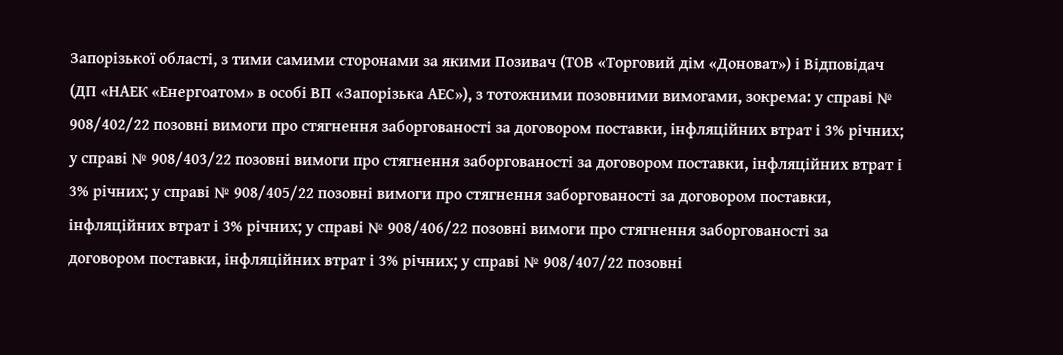Запорізької області, з тими самими сторонами за якими Позивач (ТОВ «Торговий дім «Доноват») і Відповідач (ДП «НАЕК «Енергоатом» в особі ВП «Запорізька АЕС»), з тотожними позовними вимогами, зокрема: у справі № 908/402/22 позовні вимоги про стягнення заборгованості за договором поставки, інфляційних втрат і 3% річних; у справі № 908/403/22 позовні вимоги про стягнення заборгованості за договором поставки, інфляційних втрат і 3% річних; у справі № 908/405/22 позовні вимоги про стягнення заборгованості за договором поставки, інфляційних втрат і 3% річних; у справі № 908/406/22 позовні вимоги про стягнення заборгованості за договором поставки, інфляційних втрат і 3% річних; у справі № 908/407/22 позовні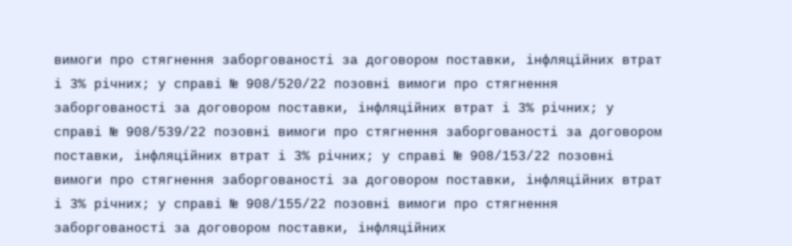вимоги про стягнення заборгованості за договором поставки, інфляційних втрат і 3% річних; у справі № 908/520/22 позовні вимоги про стягнення заборгованості за договором поставки, інфляційних втрат і 3% річних; у справі № 908/539/22 позовні вимоги про стягнення заборгованості за договором поставки, інфляційних втрат і 3% річних; у справі № 908/153/22 позовні вимоги про стягнення заборгованості за договором поставки, інфляційних втрат і 3% річних; у справі № 908/155/22 позовні вимоги про стягнення заборгованості за договором поставки, інфляційних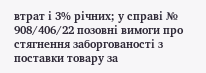втрат і 3% річних; у справі № 908/406/22 позовні вимоги про стягнення заборгованості з поставки товару за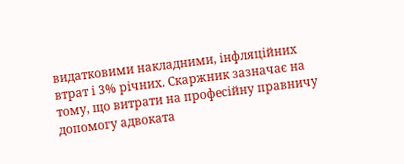видатковими накладними, інфляційних втрат і 3% річних. Скаржник зазначає на тому, що витрати на професійну правничу допомогу адвоката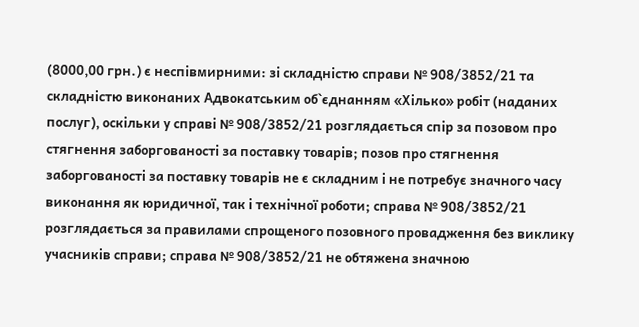(8000,00 грн.) є неспівмирними: зі складністю справи № 908/3852/21 та складністю виконаних Адвокатським об`єднанням «Хілько» робіт (наданих послуг), оскільки у справі № 908/3852/21 розглядається спір за позовом про стягнення заборгованості за поставку товарів; позов про стягнення заборгованості за поставку товарів не є складним і не потребує значного часу виконання як юридичної, так і технічної роботи; справа № 908/3852/21 розглядається за правилами спрощеного позовного провадження без виклику учасників справи; справа № 908/3852/21 не обтяжена значною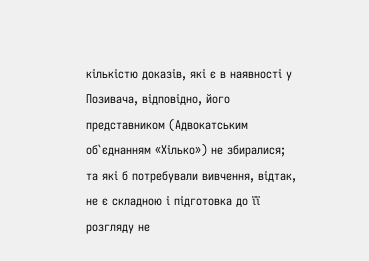кількістю доказів, які є в наявності у Позивача, відповідно, його представником (Адвокатським об`єднанням «Хілько») не збиралися; та які б потребували вивчення, відтак, не є складною і підготовка до її розгляду не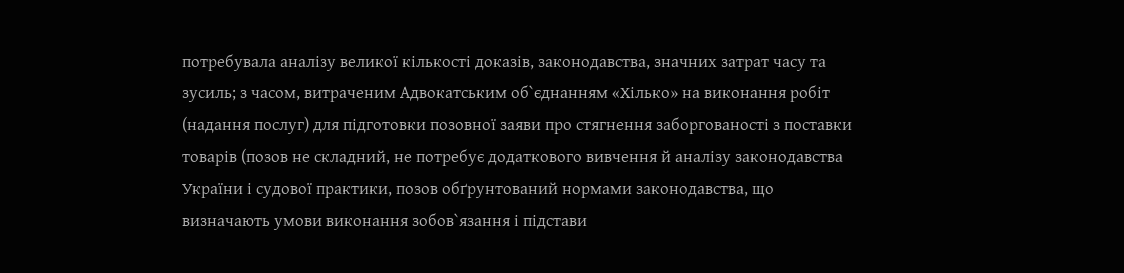потребувала аналізу великої кількості доказів, законодавства, значних затрат часу та зусиль; з часом, витраченим Адвокатським об`єднанням «Хілько» на виконання робіт (надання послуг) для підготовки позовної заяви про стягнення заборгованості з поставки товарів (позов не складний, не потребує додаткового вивчення й аналізу законодавства України і судової практики, позов обґрунтований нормами законодавства, що визначають умови виконання зобов`язання і підстави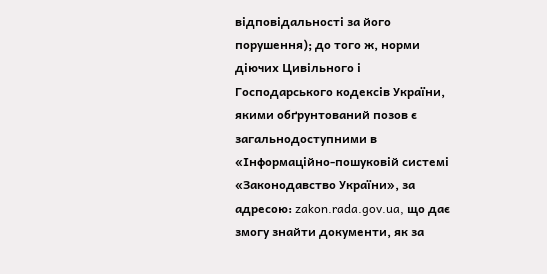відповідальності за його порушення); до того ж, норми діючих Цивільного і Господарського кодексів України, якими обґрунтований позов є загальнодоступними в «Інформаційно-пошуковій системі «Законодавство України», за адресою: zakon.rada.gov.ua, що дає змогу знайти документи, як за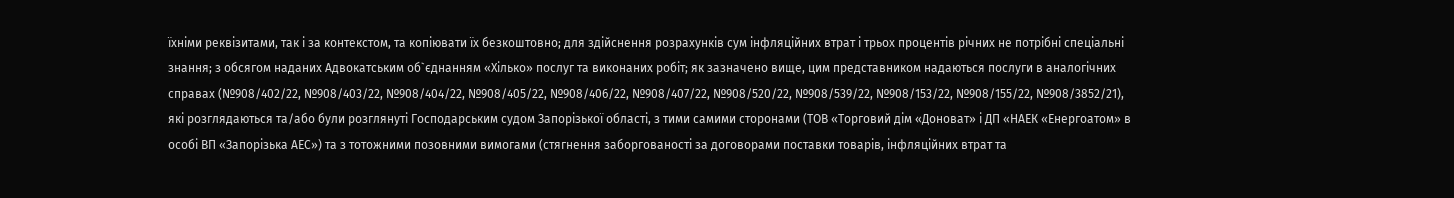їхніми реквізитами, так і за контекстом, та копіювати їх безкоштовно; для здійснення розрахунків сум інфляційних втрат і трьох процентів річних не потрібні спеціальні знання; з обсягом наданих Адвокатським об`єднанням «Хілько» послуг та виконаних робіт; як зазначено вище, цим представником надаються послуги в аналогічних справах (№908/402/22, №908/403/22, №908/404/22, №908/405/22, №908/406/22, №908/407/22, №908/520/22, №908/539/22, №908/153/22, №908/155/22, №908/3852/21), які розглядаються та/або були розглянуті Господарським судом Запорізької області, з тими самими сторонами (ТОВ «Торговий дім «Доноват» і ДП «НАЕК «Енергоатом» в особі ВП «Запорізька АЕС») та з тотожними позовними вимогами (стягнення заборгованості за договорами поставки товарів, інфляційних втрат та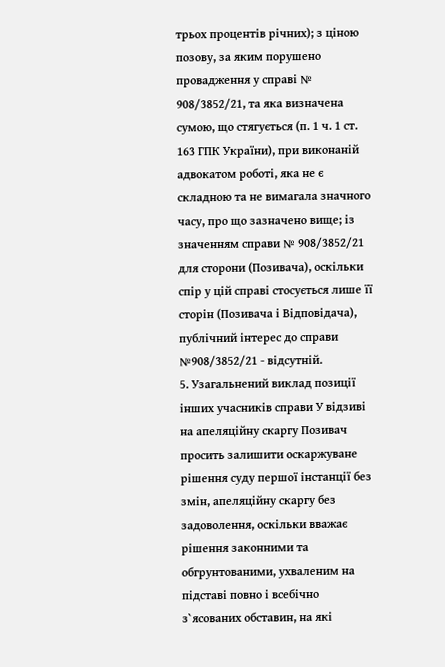трьох процентів річних); з ціною позову, за яким порушено провадження у справі № 908/3852/21, та яка визначена сумою, що стягується (п. 1 ч. 1 ст. 163 ГПК України), при виконаній адвокатом роботі, яка не є складною та не вимагала значного часу, про що зазначено вище; із значенням справи № 908/3852/21 для сторони (Позивача), оскільки спір у цій справі стосується лише її сторін (Позивача і Відповідача), публічний інтерес до справи №908/3852/21 - відсутній.
5. Узагальнений виклад позиції інших учасників справи У відзиві на апеляційну скаргу Позивач просить залишити оскаржуване рішення суду першої інстанції без змін, апеляційну скаргу без задоволення, оскільки вважає рішення законними та обгрунтованими, ухваленим на підставі повно і всебічно з`ясованих обставин, на які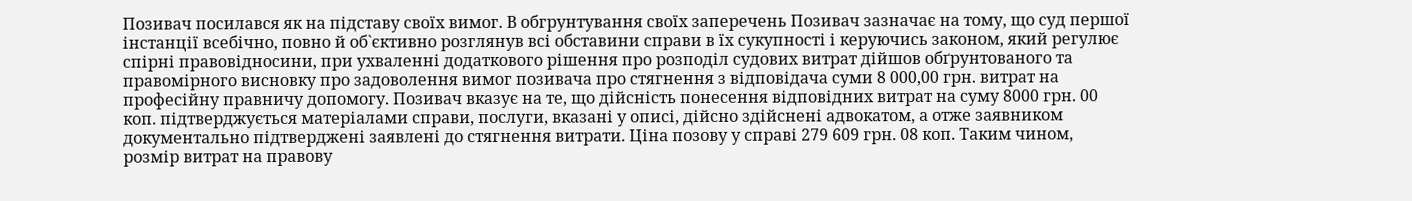Позивач посилався як на підставу своїх вимог. В обгрунтування своїх заперечень Позивач зазначає на тому, що суд першої інстанції всебічно, повно й об`єктивно розглянув всі обставини справи в їх сукупності і керуючись законом, який регулює спірні правовідносини, при ухваленні додаткового рішення про розподіл судових витрат дійшов обґрунтованого та правомірного висновку про задоволення вимог позивача про стягнення з відповідача суми 8 000,00 грн. витрат на професійну правничу допомогу. Позивач вказує на те, що дійсність понесення відповідних витрат на суму 8000 грн. 00 коп. підтверджується матеріалами справи, послуги, вказані у описі, дійсно здійснені адвокатом, а отже заявником документально підтверджені заявлені до стягнення витрати. Ціна позову у справі 279 609 грн. 08 коп. Таким чином, розмір витрат на правову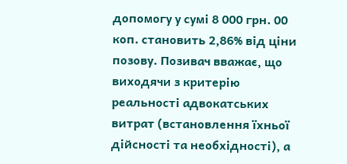допомогу у сумі 8 000 грн. 00 коп. становить 2,86% від ціни позову. Позивач вважає, що виходячи з критерію реальності адвокатських витрат (встановлення їхньої дійсності та необхідності), а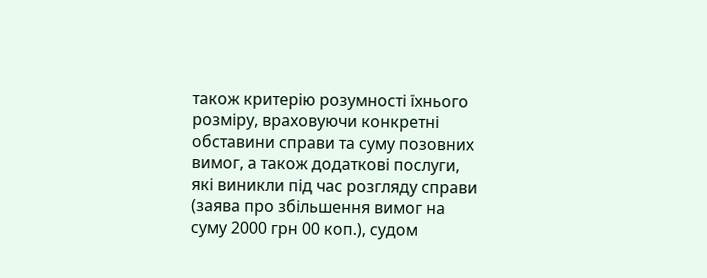також критерію розумності їхнього розміру, враховуючи конкретні обставини справи та суму позовних вимог, а також додаткові послуги, які виникли під час розгляду справи (заява про збільшення вимог на суму 2000 грн 00 коп.), судом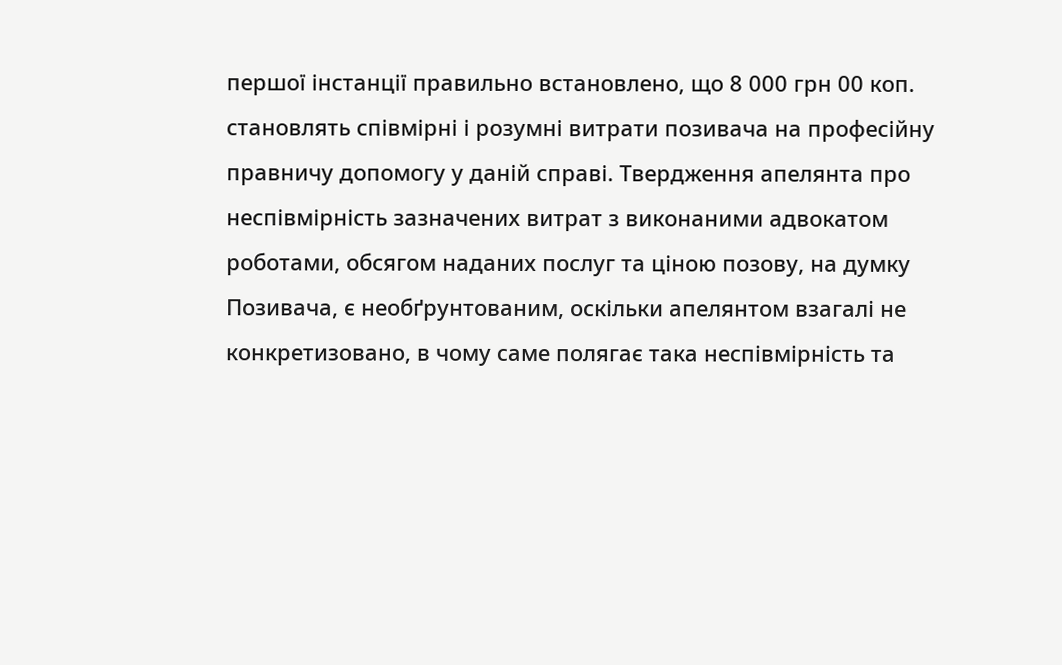першої інстанції правильно встановлено, що 8 000 грн 00 коп. становлять співмірні і розумні витрати позивача на професійну правничу допомогу у даній справі. Твердження апелянта про неспівмірність зазначених витрат з виконаними адвокатом роботами, обсягом наданих послуг та ціною позову, на думку Позивача, є необґрунтованим, оскільки апелянтом взагалі не конкретизовано, в чому саме полягає така неспівмірність та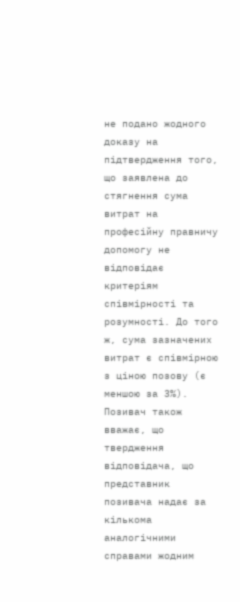не подано жодного доказу на підтвердження того, що заявлена до стягнення сума витрат на професійну правничу допомогу не відповідає критеріям співмірності та розумності. До того ж, сума зазначених витрат є співмірною з ціною позову (є меншою за 3%). Позивач також вважає, що твердження відповідача, що представник позивача надає за кількома аналогічними справами жодним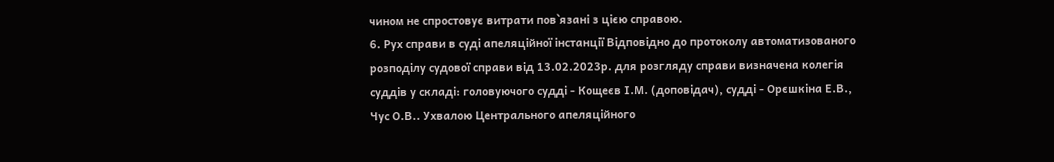чином не спростовує витрати пов`язані з цією справою.
6. Рух справи в суді апеляційної інстанції Відповідно до протоколу автоматизованого розподілу судової справи від 13.02.2023р. для розгляду справи визначена колегія суддів у складі: головуючого судді - Кощеєв І.М. (доповідач), судді - Орєшкіна Е.В., Чус О.В.. Ухвалою Центрального апеляційного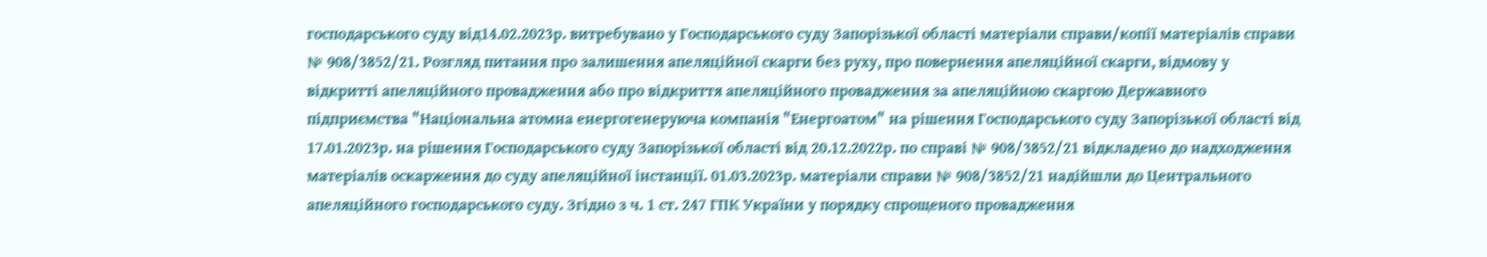господарського суду від14.02.2023р. витребувано у Господарського суду Запорізької області матеріали справи/копії матеріалів справи № 908/3852/21. Розгляд питання про залишення апеляційної скарги без руху, про повернення апеляційної скарги, відмову у відкритті апеляційного провадження або про відкриття апеляційного провадження за апеляційною скаргою Державного підприємства "Національна атомна енергогенеруюча компанія "Енергоатом" на рішення Господарського суду Запорізької області від 17.01.2023р. на рішення Господарського суду Запорізької області від 20.12.2022р. по справі № 908/3852/21 відкладено до надходження матеріалів оскарження до суду апеляційної інстанції. 01.03.2023р. матеріали справи № 908/3852/21 надійшли до Центрального апеляційного господарського суду. Згідно з ч. 1 ст. 247 ГПК України у порядку спрощеного провадження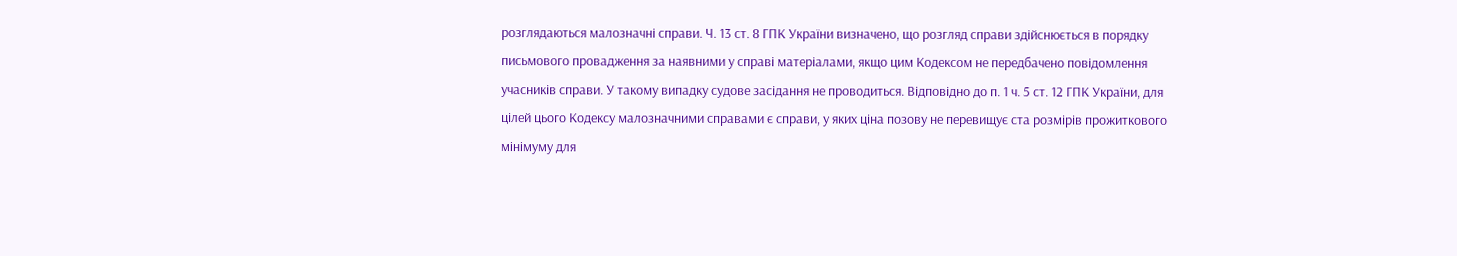розглядаються малозначні справи. Ч. 13 ст. 8 ГПК України визначено, що розгляд справи здійснюється в порядку письмового провадження за наявними у справі матеріалами, якщо цим Кодексом не передбачено повідомлення учасників справи. У такому випадку судове засідання не проводиться. Відповідно до п. 1 ч. 5 ст. 12 ГПК України, для цілей цього Кодексу малозначними справами є справи, у яких ціна позову не перевищує ста розмірів прожиткового мінімуму для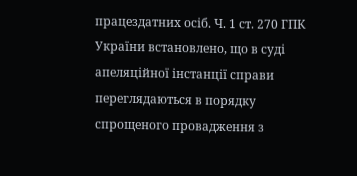працездатних осіб. Ч. 1 ст. 270 ГПК України встановлено, що в суді апеляційної інстанції справи переглядаються в порядку спрощеного провадження з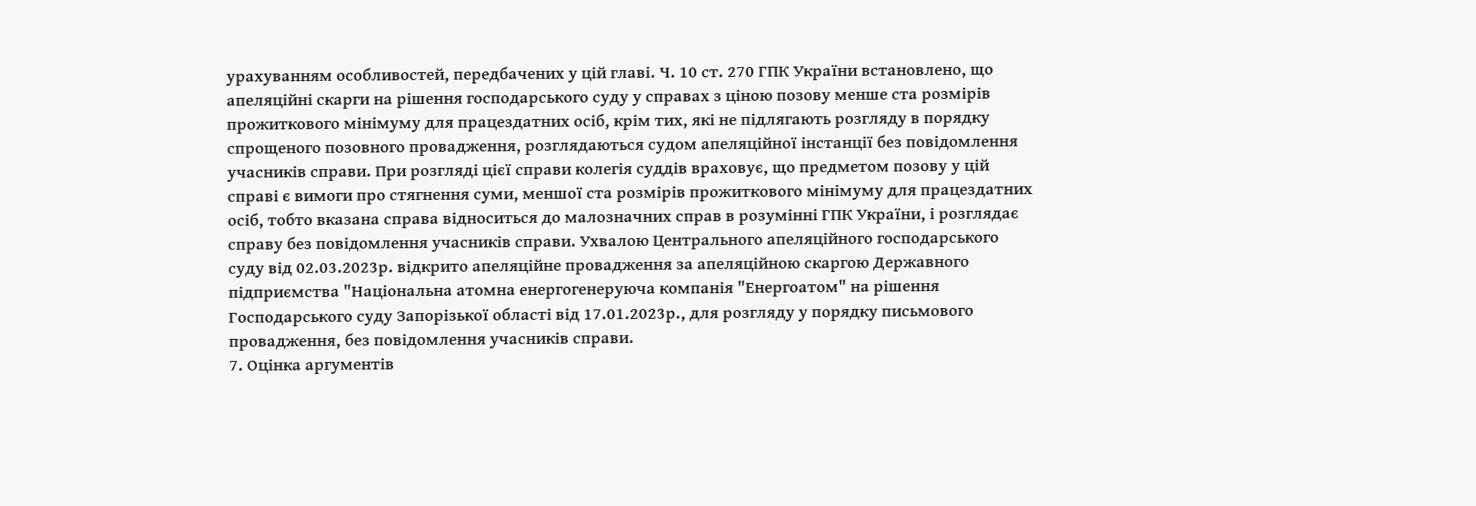урахуванням особливостей, передбачених у цій главі. Ч. 10 ст. 270 ГПК України встановлено, що апеляційні скарги на рішення господарського суду у справах з ціною позову менше ста розмірів прожиткового мінімуму для працездатних осіб, крім тих, які не підлягають розгляду в порядку спрощеного позовного провадження, розглядаються судом апеляційної інстанції без повідомлення учасників справи. При розгляді цієї справи колегія суддів враховує, що предметом позову у цій справі є вимоги про стягнення суми, меншої ста розмірів прожиткового мінімуму для працездатних осіб, тобто вказана справа відноситься до малозначних справ в розумінні ГПК України, і розглядає справу без повідомлення учасників справи. Ухвалою Центрального апеляційного господарського суду від 02.03.2023р. відкрито апеляційне провадження за апеляційною скаргою Державного підприємства "Національна атомна енергогенеруюча компанія "Енергоатом" на рішення Господарського суду Запорізької області від 17.01.2023р., для розгляду у порядку письмового провадження, без повідомлення учасників справи.
7. Оцінка аргументів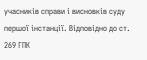учасників справи і висновків суду першої інстанції. Відповідно до ст. 269 ГПК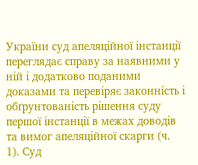України суд апеляційної інстанції переглядає справу за наявними у ній і додатково поданими доказами та перевіряє законність і обґрунтованість рішення суду першої інстанції в межах доводів та вимог апеляційної скарги (ч. 1). Суд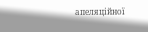апеляційної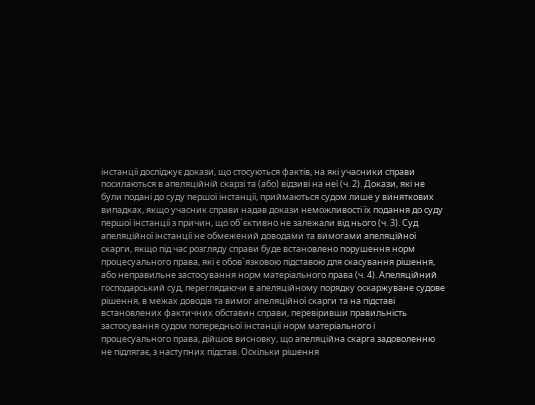інстанції досліджує докази, що стосуються фактів, на які учасники справи посилаються в апеляційній скарзі та (або) відзиві на неї (ч. 2). Докази, які не були подані до суду першої інстанції, приймаються судом лише у виняткових випадках, якщо учасник справи надав докази неможливості їх подання до суду першої інстанції з причин, що об`єктивно не залежали від нього (ч. 3). Суд апеляційної інстанції не обмежений доводами та вимогами апеляційної скарги, якщо під час розгляду справи буде встановлено порушення норм процесуального права, які є обов`язковою підставою для скасування рішення, або неправильне застосування норм матеріального права (ч. 4). Апеляційний господарський суд, переглядаючи в апеляційному порядку оскаржуване судове рішення, в межах доводів та вимог апеляційної скарги та на підставі встановлених фактичних обставин справи, перевіривши правильність застосування судом попередньої інстанції норм матеріального і процесуального права, дійшов висновку, що апеляційна скарга задоволенню не підлягає, з наступних підстав. Оскільки рішення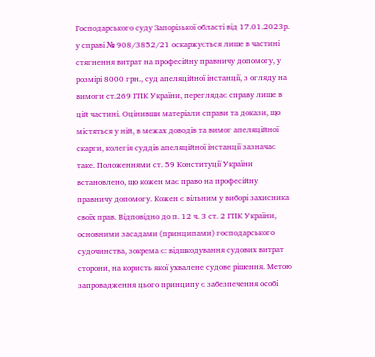Господарського суду Запорізької області від 17.01.2023р. у справі № 908/3852/21 оскаржується лише в частині стягнення витрат на професійну правничу допомогу, у розмірі 8000 грн., суд апеляційної інстанції, з огляду на вимоги ст.269 ГПК України, переглядає справу лише в цій частині. Оцінивши матеріали справи та докази, що містяться у ній, в межах доводів та вимог апеляційної скарги, колегія суддів апеляційної інстанції зазначає таке. Положеннями ст. 59 Конституції України встановлено, що кожен має право на професійну правничу допомогу. Кожен є вільним у виборі захисника своїх прав. Відповідно до п. 12 ч. 3 ст. 2 ГПК України, основними засадами (принципами) господарського судочинства, зокрема є: відшкодування судових витрат сторони, на користь якої ухвалене судове рішення. Метою запровадження цього принципу є забезпечення особі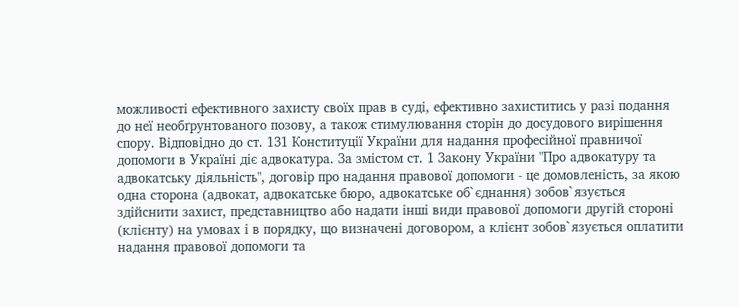можливості ефективного захисту своїх прав в суді, ефективно захиститись у разі подання до неї необґрунтованого позову, а також стимулювання сторін до досудового вирішення спору. Відповідно до ст. 131 Конституції України для надання професійної правничої допомоги в Україні діє адвокатура. За змістом ст. 1 Закону України "Про адвокатуру та адвокатську діяльність", договір про надання правової допомоги - це домовленість, за якою одна сторона (адвокат, адвокатське бюро, адвокатське об`єднання) зобов`язується здійснити захист, представництво або надати інші види правової допомоги другій стороні (клієнту) на умовах і в порядку, що визначені договором, а клієнт зобов`язується оплатити надання правової допомоги та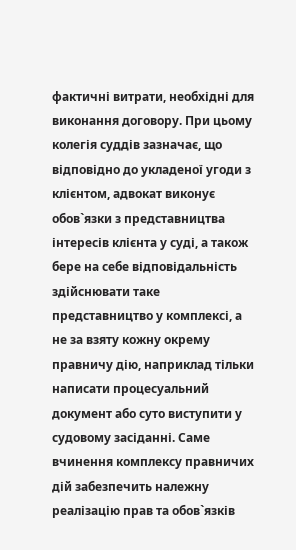фактичні витрати, необхідні для виконання договору. При цьому колегія суддів зазначає, що відповідно до укладеної угоди з клієнтом, адвокат виконує обов`язки з представництва інтересів клієнта у суді, а також бере на себе відповідальність здійснювати таке представництво у комплексі, а не за взяту кожну окрему правничу дію, наприклад тільки написати процесуальний документ або суто виступити у судовому засіданні. Саме вчинення комплексу правничих дій забезпечить належну реалізацію прав та обов`язків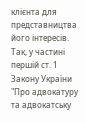клієнта для представництва його інтересів. Так, у частині першій ст. 1 Закону України "Про адвокатуру та адвокатську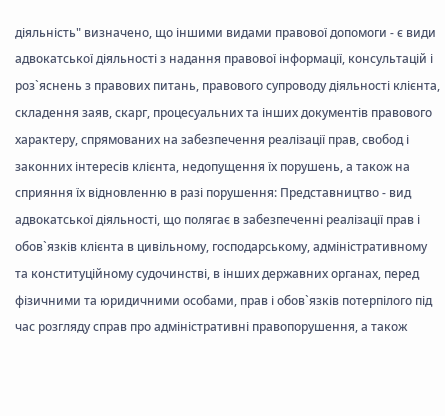діяльність" визначено, що іншими видами правової допомоги - є види адвокатської діяльності з надання правової інформації, консультацій і роз`яснень з правових питань, правового супроводу діяльності клієнта, складення заяв, скарг, процесуальних та інших документів правового характеру, спрямованих на забезпечення реалізації прав, свобод і законних інтересів клієнта, недопущення їх порушень, а також на сприяння їх відновленню в разі порушення: Представництво - вид адвокатської діяльності, що полягає в забезпеченні реалізації прав і обов`язків клієнта в цивільному, господарському, адміністративному та конституційному судочинстві, в інших державних органах, перед фізичними та юридичними особами, прав і обов`язків потерпілого під час розгляду справ про адміністративні правопорушення, а також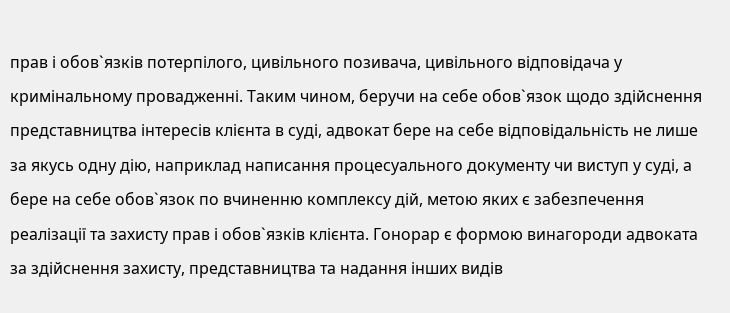прав і обов`язків потерпілого, цивільного позивача, цивільного відповідача у кримінальному провадженні. Таким чином, беручи на себе обов`язок щодо здійснення представництва інтересів клієнта в суді, адвокат бере на себе відповідальність не лише за якусь одну дію, наприклад написання процесуального документу чи виступ у суді, а бере на себе обов`язок по вчиненню комплексу дій, метою яких є забезпечення реалізації та захисту прав і обов`язків клієнта. Гонорар є формою винагороди адвоката за здійснення захисту, представництва та надання інших видів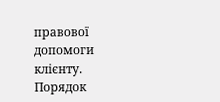правової допомоги клієнту. Порядок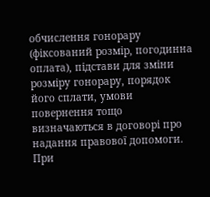обчислення гонорару (фіксований розмір, погодинна оплата), підстави для зміни розміру гонорару, порядок його сплати, умови повернення тощо визначаються в договорі про надання правової допомоги. При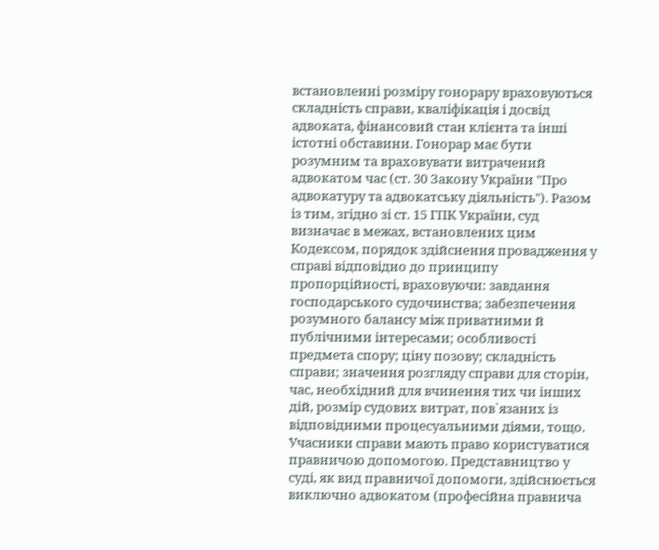встановленні розміру гонорару враховуються складність справи, кваліфікація і досвід адвоката, фінансовий стан клієнта та інші істотні обставини. Гонорар має бути розумним та враховувати витрачений адвокатом час (ст. 30 Закону України "Про адвокатуру та адвокатську діяльність"). Разом із тим, згідно зі ст. 15 ГПК України, суд визначає в межах, встановлених цим Кодексом, порядок здійснення провадження у справі відповідно до принципу пропорційності, враховуючи: завдання господарського судочинства; забезпечення розумного балансу між приватними й публічними інтересами; особливості предмета спору; ціну позову; складність справи; значення розгляду справи для сторін, час, необхідний для вчинення тих чи інших дій, розмір судових витрат, пов`язаних із відповідними процесуальними діями, тощо. Учасники справи мають право користуватися правничою допомогою. Представництво у суді, як вид правничої допомоги, здійснюється виключно адвокатом (професійна правнича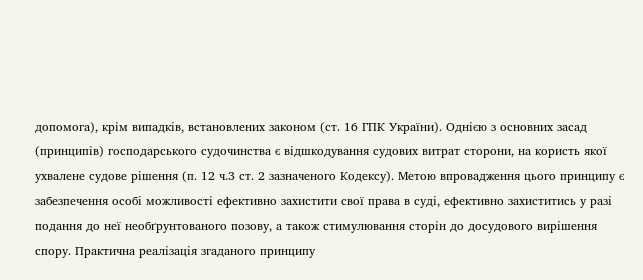допомога), крім випадків, встановлених законом (ст. 16 ГПК України). Однією з основних засад (принципів) господарського судочинства є відшкодування судових витрат сторони, на користь якої ухвалене судове рішення (п. 12 ч.3 ст. 2 зазначеного Кодексу). Метою впровадження цього принципу є забезпечення особі можливості ефективно захистити свої права в суді, ефективно захиститись у разі подання до неї необґрунтованого позову, а також стимулювання сторін до досудового вирішення спору. Практична реалізація згаданого принципу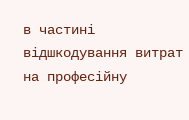в частині відшкодування витрат на професійну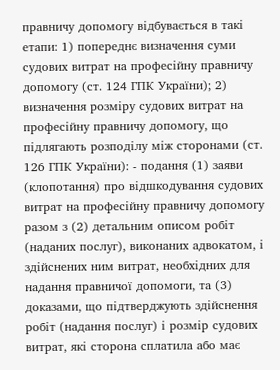правничу допомогу відбувається в такі етапи: 1) попереднє визначення суми судових витрат на професійну правничу допомогу (ст. 124 ГПК України); 2) визначення розміру судових витрат на професійну правничу допомогу, що підлягають розподілу між сторонами (ст. 126 ГПК України): - подання (1) заяви (клопотання) про відшкодування судових витрат на професійну правничу допомогу разом з (2) детальним описом робіт (наданих послуг), виконаних адвокатом, і здійснених ним витрат, необхідних для надання правничої допомоги, та (3) доказами, що підтверджують здійснення робіт (надання послуг) і розмір судових витрат, які сторона сплатила або має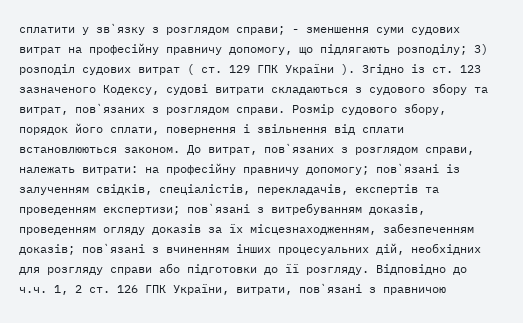сплатити у зв`язку з розглядом справи; - зменшення суми судових витрат на професійну правничу допомогу, що підлягають розподілу; 3) розподіл судових витрат ( ст. 129 ГПК України ). Згідно із ст. 123 зазначеного Кодексу, судові витрати складаються з судового збору та витрат, пов`язаних з розглядом справи. Розмір судового збору, порядок його сплати, повернення і звільнення від сплати встановлюються законом. До витрат, пов`язаних з розглядом справи, належать витрати: на професійну правничу допомогу; пов`язані із залученням свідків, спеціалістів, перекладачів, експертів та проведенням експертизи; пов`язані з витребуванням доказів, проведенням огляду доказів за їх місцезнаходженням, забезпеченням доказів; пов`язані з вчиненням інших процесуальних дій, необхідних для розгляду справи або підготовки до її розгляду. Відповідно до ч.ч. 1, 2 ст. 126 ГПК України, витрати, пов`язані з правничою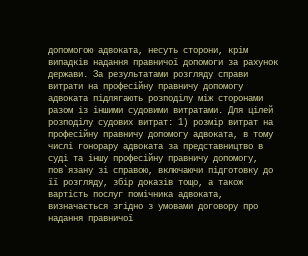допомогою адвоката, несуть сторони, крім випадків надання правничої допомоги за рахунок держави. За результатами розгляду справи витрати на професійну правничу допомогу адвоката підлягають розподілу між сторонами разом із іншими судовими витратами. Для цілей розподілу судових витрат: 1) розмір витрат на професійну правничу допомогу адвоката, в тому числі гонорару адвоката за представництво в суді та іншу професійну правничу допомогу, пов`язану зі справою, включаючи підготовку до її розгляду, збір доказів тощо, а також вартість послуг помічника адвоката, визначається згідно з умовами договору про надання правничої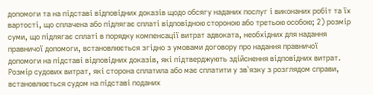допомоги та на підставі відповідних доказів щодо обсягу наданих послуг і виконаних робіт та їх вартості, що сплачена або підлягає сплаті відповідною стороною або третьою особою; 2) розмір суми, що підлягає сплаті в порядку компенсації витрат адвоката, необхідних для надання правничої допомоги, встановлюється згідно з умовами договору про надання правничої допомоги на підставі відповідних доказів, які підтверджують здійснення відповідних витрат. Розмір судових витрат, які сторона сплатила або має сплатити у зв`язку з розглядом справи, встановлюється судом на підставі поданих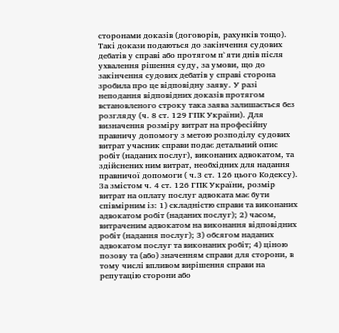сторонами доказів (договорів, рахунків тощо). Такі докази подаються до закінчення судових дебатів у справі або протягом п`яти днів після ухвалення рішення суду, за умови, що до закінчення судових дебатів у справі сторона зробила про це відповідну заяву. У разі неподання відповідних доказів протягом встановленого строку така заява залишається без розгляду (ч. 8 ст. 129 ГПК України). Для визначення розміру витрат на професійну правничу допомогу з метою розподілу судових витрат учасник справи подає детальний опис робіт (наданих послуг), виконаних адвокатом, та здійснених ним витрат, необхідних для надання правничої допомоги ( ч.3 ст. 126 цього Кодексу). За змістом ч. 4 ст. 126 ГПК України, розмір витрат на оплату послуг адвоката має бути співмірним із: 1) складністю справи та виконаних адвокатом робіт (наданих послуг); 2) часом, витраченим адвокатом на виконання відповідних робіт (надання послуг); 3) обсягом наданих адвокатом послуг та виконаних робіт; 4) ціною позову та (або) значенням справи для сторони, в тому числі впливом вирішення справи на репутацію сторони або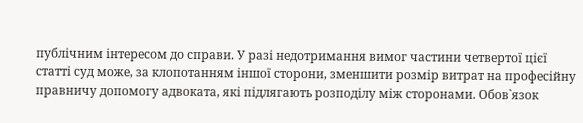публічним інтересом до справи. У разі недотримання вимог частини четвертої цієї статті суд може, за клопотанням іншої сторони, зменшити розмір витрат на професійну правничу допомогу адвоката, які підлягають розподілу між сторонами. Обов`язок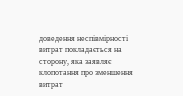доведення неспівмірності витрат покладається на сторону, яка заявляє клопотання про зменшення витрат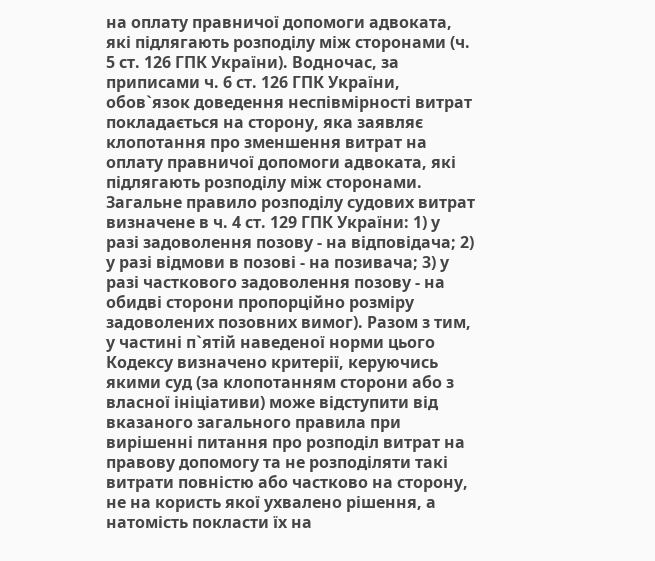на оплату правничої допомоги адвоката, які підлягають розподілу між сторонами (ч. 5 ст. 126 ГПК України). Водночас, за приписами ч. 6 ст. 126 ГПК України, обов`язок доведення неспівмірності витрат покладається на сторону, яка заявляє клопотання про зменшення витрат на оплату правничої допомоги адвоката, які підлягають розподілу між сторонами. Загальне правило розподілу судових витрат визначене в ч. 4 ст. 129 ГПК України: 1) у разі задоволення позову - на відповідача; 2) у разі відмови в позові - на позивача; 3) у разі часткового задоволення позову - на обидві сторони пропорційно розміру задоволених позовних вимог). Разом з тим, у частині п`ятій наведеної норми цього Кодексу визначено критерії, керуючись якими суд (за клопотанням сторони або з власної ініціативи) може відступити від вказаного загального правила при вирішенні питання про розподіл витрат на правову допомогу та не розподіляти такі витрати повністю або частково на сторону, не на користь якої ухвалено рішення, а натомість покласти їх на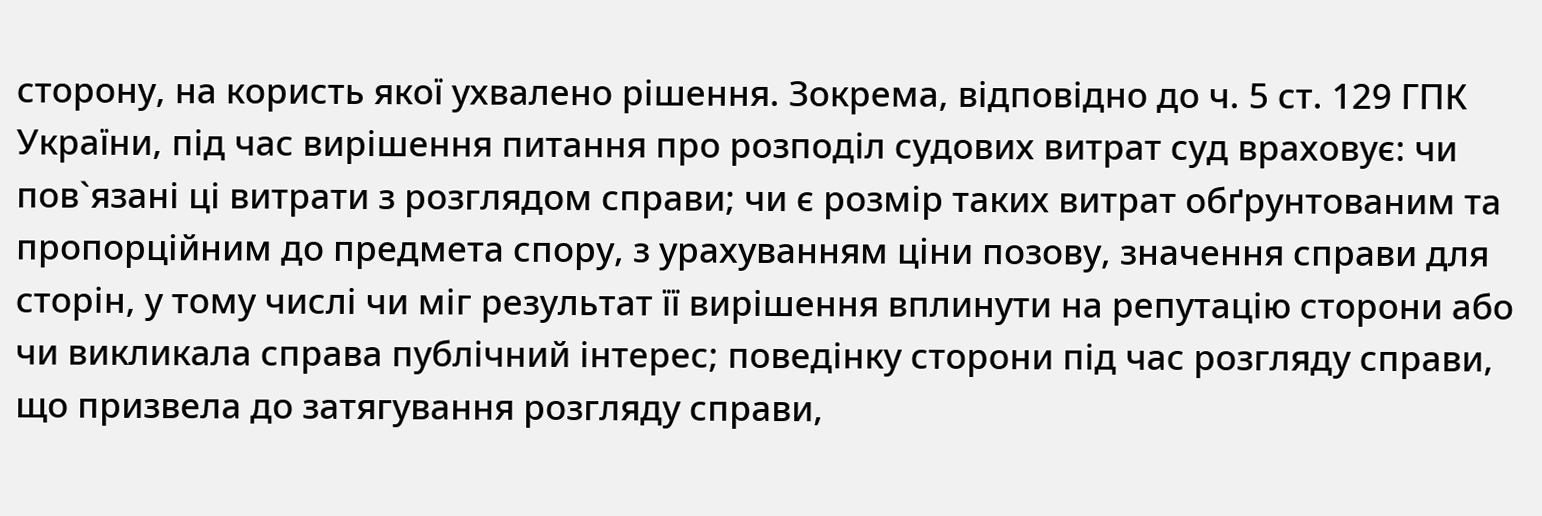сторону, на користь якої ухвалено рішення. Зокрема, відповідно до ч. 5 ст. 129 ГПК України, під час вирішення питання про розподіл судових витрат суд враховує: чи пов`язані ці витрати з розглядом справи; чи є розмір таких витрат обґрунтованим та пропорційним до предмета спору, з урахуванням ціни позову, значення справи для сторін, у тому числі чи міг результат її вирішення вплинути на репутацію сторони або чи викликала справа публічний інтерес; поведінку сторони під час розгляду справи, що призвела до затягування розгляду справи,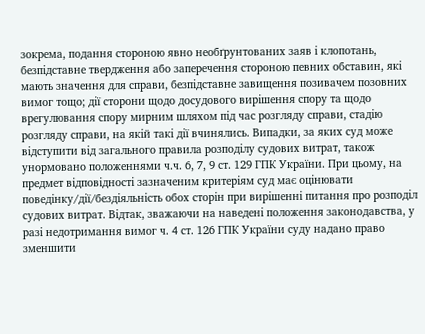зокрема, подання стороною явно необґрунтованих заяв і клопотань, безпідставне твердження або заперечення стороною певних обставин, які мають значення для справи, безпідставне завищення позивачем позовних вимог тощо; дії сторони щодо досудового вирішення спору та щодо врегулювання спору мирним шляхом під час розгляду справи, стадію розгляду справи, на якій такі дії вчинялись. Випадки, за яких суд може відступити від загального правила розподілу судових витрат, також унормовано положеннями ч.ч. 6, 7, 9 ст. 129 ГПК України. При цьому, на предмет відповідності зазначеним критеріям суд має оцінювати поведінку/дії/бездіяльність обох сторін при вирішенні питання про розподіл судових витрат. Відтак, зважаючи на наведені положення законодавства, у разі недотримання вимог ч. 4 ст. 126 ГПК України суду надано право зменшити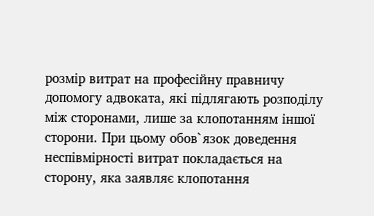розмір витрат на професійну правничу допомогу адвоката, які підлягають розподілу між сторонами, лише за клопотанням іншої сторони. При цьому обов`язок доведення неспівмірності витрат покладається на сторону, яка заявляє клопотання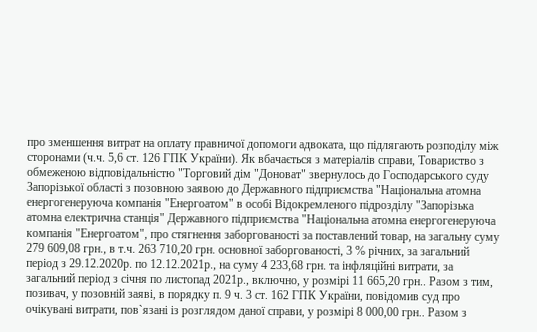про зменшення витрат на оплату правничої допомоги адвоката, що підлягають розподілу між сторонами (ч.ч. 5,6 ст. 126 ГПК України). Як вбачається з матеріалів справи, Товариство з обмеженою відповідальністю "Торговий дім "Доноват" звернулось до Господарського суду Запорізької області з позовною заявою до Державного підприємства "Національна атомна енергогенеруюча компанія "Енергоатом" в особі Відокремленого підрозділу "Запорізька атомна електрична станція" Державного підприємства "Національна атомна енергогенеруюча компанія "Енергоатом", про стягнення заборгованості за поставлений товар, на загальну суму 279 609,08 грн., в т.ч. 263 710,20 грн. основної заборгованості, 3 % річних, за загальний період з 29.12.2020р. по 12.12.2021р., на суму 4 233,68 грн. та інфляційні витрати, за загальний період з січня по листопад 2021р., включно, у розмірі 11 665,20 грн.. Разом з тим, позивач, у позовній заяві, в порядку п. 9 ч. 3 ст. 162 ГПК України, повідомив суд про очікувані витрати, пов`язані із розглядом даної справи, у розмірі 8 000,00 грн.. Разом з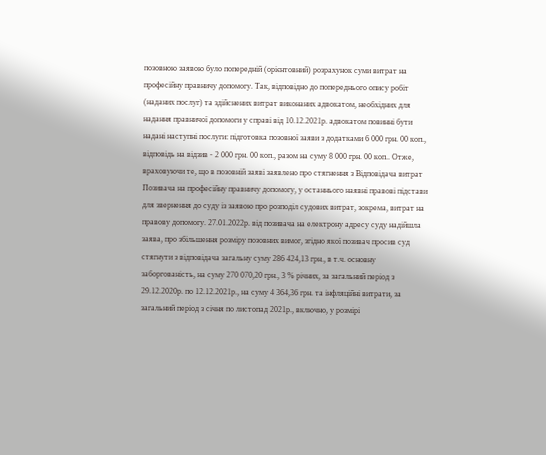позовною заявою було попередній (орієнтовний) розрахунок суми витрат на професійну правничу допомогу. Так, відповідно до попереднього опису робіт (наданих послуг) та здійснених витрат виконаних адвокатом, необхідних для надання правничої допомоги у справі від 10.12.2021р. адвокатом повинні бути надані наступні послуги: підготовка позовної заяви з додатками 6 000 грн. 00 коп., відповідь на відзив - 2 000 грн. 00 коп., разом на суму 8 000 грн. 00 коп.. Отже, враховуючи те, що в позовній заяві заявлено про стягнення з Відповідача витрат Позивача на професійну правничу допомогу, у останнього наявні правові підстави для звернення до суду із заявою про розподіл судових витрат, зокрема, витрат на правову допомогу. 27.01.2022р. від позивача на електрону адресу суду надійшла заява, про збільшення розміру позовних вимог, згідно якої позивач просив суд стягнути з відповідача загальну суму 286 424,13 грн., в т.ч. основну заборгованість, на суму 270 070,20 грн., 3 % річних, за загальний період з 29.12.2020р. по 12.12.2021р., на суму 4 364,36 грн. та інфляційні витрати, за загальний період з січня по листопад 2021р., включно, у розмірі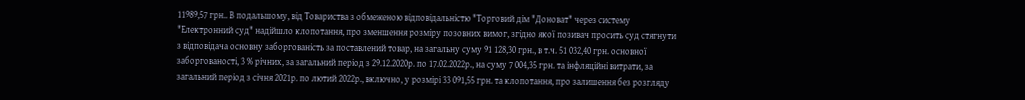11989,57 грн.. В подальшому, від Товариства з обмеженою відповідальністю "Торговий дім "Доноват" через систему "Електронний суд" надійшло клопотання, про зменшення розміру позовних вимог, згідно якої позивач просить суд стягнути з відповідача основну заборгованість за поставлений товар, на загальну суму 91 128,30 грн., в т.ч. 51 032,40 грн. основної заборгованості, 3 % річних, за загальний період з 29.12.2020р. по 17.02.2022р., на суму 7 004,35 грн. та інфляційні витрати, за загальний період з січня 2021р. по лютий 2022р., включно, у розмірі 33 091,55 грн. та клопотання, про залишення без розгляду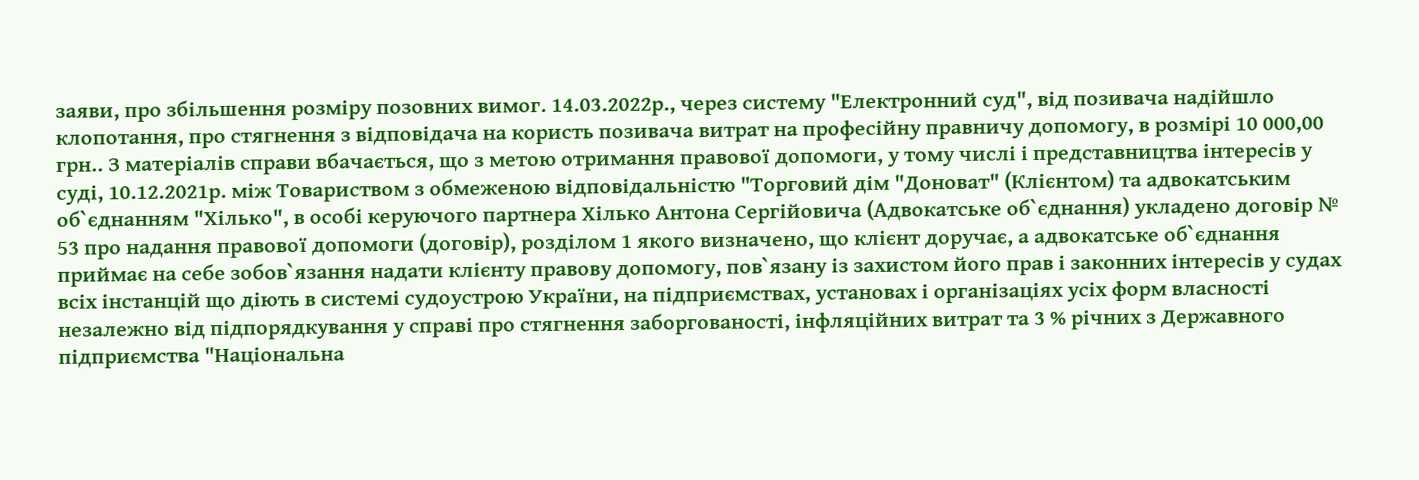заяви, про збільшення розміру позовних вимог. 14.03.2022р., через систему "Електронний суд", від позивача надійшло клопотання, про стягнення з відповідача на користь позивача витрат на професійну правничу допомогу, в розмірі 10 000,00 грн.. З матеріалів справи вбачається, що з метою отримання правової допомоги, у тому числі і представництва інтересів у суді, 10.12.2021р. між Товариством з обмеженою відповідальністю "Торговий дім "Доноват" (Клієнтом) та адвокатським об`єднанням "Хілько", в особі керуючого партнера Хілько Антона Сергійовича (Адвокатське об`єднання) укладено договір № 53 про надання правової допомоги (договір), розділом 1 якого визначено, що клієнт доручає, а адвокатське об`єднання приймає на себе зобов`язання надати клієнту правову допомогу, пов`язану із захистом його прав і законних інтересів у судах всіх інстанцій що діють в системі судоустрою України, на підприємствах, установах і організаціях усіх форм власності незалежно від підпорядкування у справі про стягнення заборгованості, інфляційних витрат та 3 % річних з Державного підприємства "Національна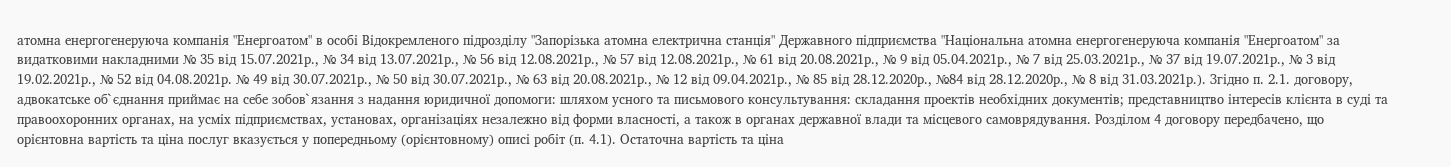атомна енергогенеруюча компанія "Енергоатом" в особі Відокремленого підрозділу "Запорізька атомна електрична станція" Державного підприємства "Національна атомна енергогенеруюча компанія "Енергоатом" за видатковими накладними № 35 від 15.07.2021р., № 34 від 13.07.2021р., № 56 від 12.08.2021р., № 57 від 12.08.2021р., № 61 від 20.08.2021р., № 9 від 05.04.2021р., № 7 від 25.03.2021р., № 37 від 19.07.2021р., № 3 від 19.02.2021р., № 52 від 04.08.2021р. № 49 від 30.07.2021р., № 50 від 30.07.2021р., № 63 від 20.08.2021р., № 12 від 09.04.2021р., № 85 від 28.12.2020р., №84 від 28.12.2020р., № 8 від 31.03.2021р.). Згідно п. 2.1. договору, адвокатське об`єднання приймає на себе зобов`язання з надання юридичної допомоги: шляхом усного та письмового консультування: складання проектів необхідних документів; представництво інтересів клієнта в суді та правоохоронних органах, на усміх підприємствах, установах, організаціях незалежно від форми власності, а також в органах державної влади та місцевого самоврядування. Розділом 4 договору передбачено, що орієнтовна вартість та ціна послуг вказується у попередньому (орієнтовному) описі робіт (п. 4.1). Остаточна вартість та ціна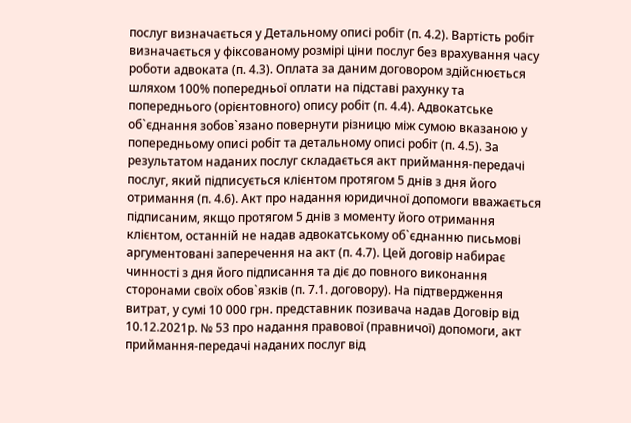послуг визначається у Детальному описі робіт (п. 4.2). Вартість робіт визначається у фіксованому розмірі ціни послуг без врахування часу роботи адвоката (п. 4.3). Оплата за даним договором здійснюється шляхом 100% попередньої оплати на підставі рахунку та попереднього (орієнтовного) опису робіт (п. 4.4). Адвокатське об`єднання зобов`язано повернути різницю між сумою вказаною у попередньому описі робіт та детальному описі робіт (п. 4.5). За результатом наданих послуг складається акт приймання-передачі послуг, який підписується клієнтом протягом 5 днів з дня його отримання (п. 4.6). Акт про надання юридичної допомоги вважається підписаним, якщо протягом 5 днів з моменту його отримання клієнтом, останній не надав адвокатському об`єднанню письмові аргументовані заперечення на акт (п. 4.7). Цей договір набирає чинності з дня його підписання та діє до повного виконання сторонами своїх обов`язків (п. 7.1. договору). На підтвердження витрат, у сумі 10 000 грн. представник позивача надав Договір від 10.12.2021р. № 53 про надання правової (правничої) допомоги, акт приймання-передачі наданих послуг від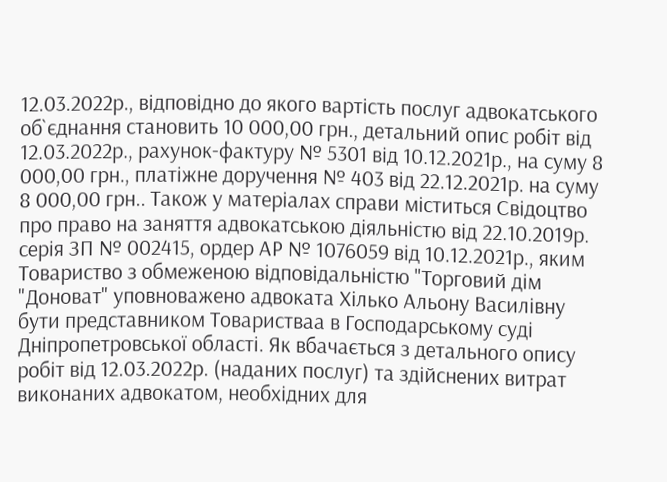12.03.2022р., відповідно до якого вартість послуг адвокатського об`єднання становить 10 000,00 грн., детальний опис робіт від 12.03.2022р., рахунок-фактуру № 5301 від 10.12.2021р., на суму 8 000,00 грн., платіжне доручення № 403 від 22.12.2021р. на суму 8 000,00 грн.. Також у матеріалах справи міститься Свідоцтво про право на заняття адвокатською діяльністю від 22.10.2019р. серія ЗП № 002415, ордер АР № 1076059 від 10.12.2021р., яким Товариство з обмеженою відповідальністю "Торговий дім "Доноват" уповноважено адвоката Хілько Альону Василівну бути представником Товаристваа в Господарському суді Дніпропетровської області. Як вбачається з детального опису робіт від 12.03.2022р. (наданих послуг) та здійснених витрат виконаних адвокатом, необхідних для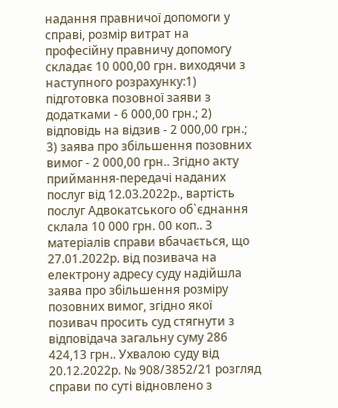надання правничої допомоги у справі, розмір витрат на професійну правничу допомогу складає 10 000,00 грн. виходячи з наступного розрахунку:1) підготовка позовної заяви з додатками - 6 000,00 грн.; 2) відповідь на відзив - 2 000,00 грн.; 3) заява про збільшення позовних вимог - 2 000,00 грн.. Згідно акту приймання-передачі наданих послуг від 12.03.2022р., вартість послуг Адвокатського об`єднання склала 10 000 грн. 00 коп.. З матеріалів справи вбачається, що 27.01.2022р. від позивача на електрону адресу суду надійшла заява про збільшення розміру позовних вимог, згідно якої позивач просить суд стягнути з відповідача загальну суму 286 424,13 грн.. Ухвалою суду від 20.12.2022р. № 908/3852/21 розгляд справи по суті відновлено з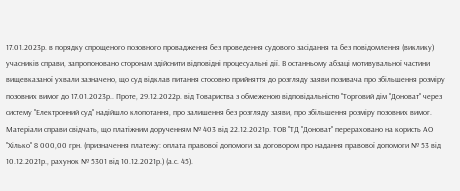17.01.2023р. в порядку спрощеного позовного провадження без проведення судового засідання та без повідомлення (виклику) учасників справи, запропоновано сторонам здійснити відповідні процесуальні дії. В останньому абзаці мотивувальної частини вищевказаної ухвали зазначено, що суд відклав питання стосовно прийняття до розгляду заяви позивача про збільшення розміру позовних вимог до 17.01.2023р.. Проте, 29.12.2022р. від Товариства з обмеженою відповідальністю "Торговий дім "Доноват" через систему "Електронний суд" надійшло клопотання, про залишення без розгляду заяви, про збільшення розміру позовних вимог. Матеріали справи свідчать, що платіжним дорученням № 403 від 22.12.2021р. ТОВ "ТД "Доноват" перераховано на користь АО "Хілько" 8 000,00 грн. (призначення платежу: оплата правової допомоги за договором про надання правової допомоги № 53 від 10.12.2021р., рахунок № 5301 від 10.12.2021р.) (а.с. 45).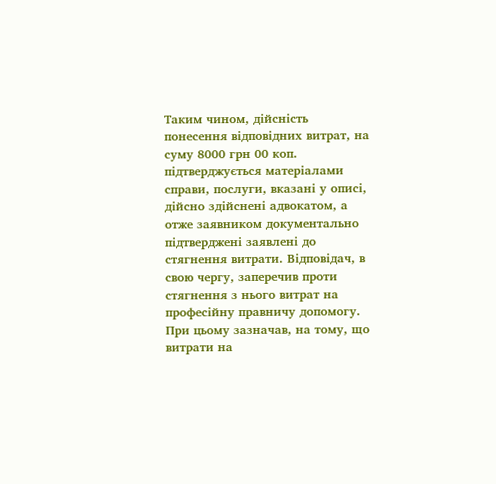Таким чином, дійсність понесення відповідних витрат, на суму 8000 грн 00 коп. підтверджується матеріалами справи, послуги, вказані у описі, дійсно здійснені адвокатом, а отже заявником документально підтверджені заявлені до стягнення витрати. Відповідач, в свою чергу, заперечив проти стягнення з нього витрат на професійну правничу допомогу. При цьому зазначав, на тому, що витрати на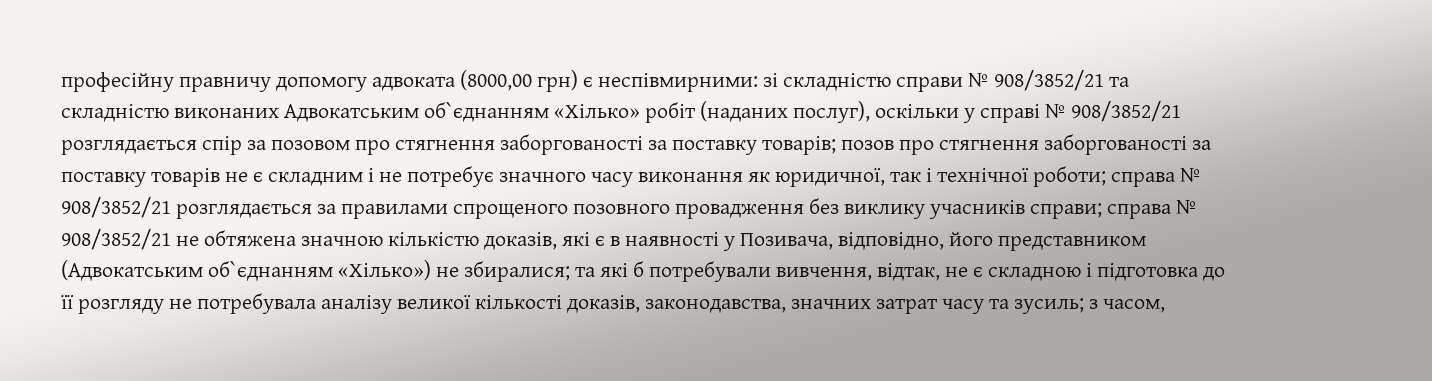професійну правничу допомогу адвоката (8000,00 грн) є неспівмирними: зі складністю справи № 908/3852/21 та складністю виконаних Адвокатським об`єднанням «Хілько» робіт (наданих послуг), оскільки у справі № 908/3852/21 розглядається спір за позовом про стягнення заборгованості за поставку товарів; позов про стягнення заборгованості за поставку товарів не є складним і не потребує значного часу виконання як юридичної, так і технічної роботи; справа № 908/3852/21 розглядається за правилами спрощеного позовного провадження без виклику учасників справи; справа № 908/3852/21 не обтяжена значною кількістю доказів, які є в наявності у Позивача, відповідно, його представником (Адвокатським об`єднанням «Хілько») не збиралися; та які б потребували вивчення, відтак, не є складною і підготовка до її розгляду не потребувала аналізу великої кількості доказів, законодавства, значних затрат часу та зусиль; з часом,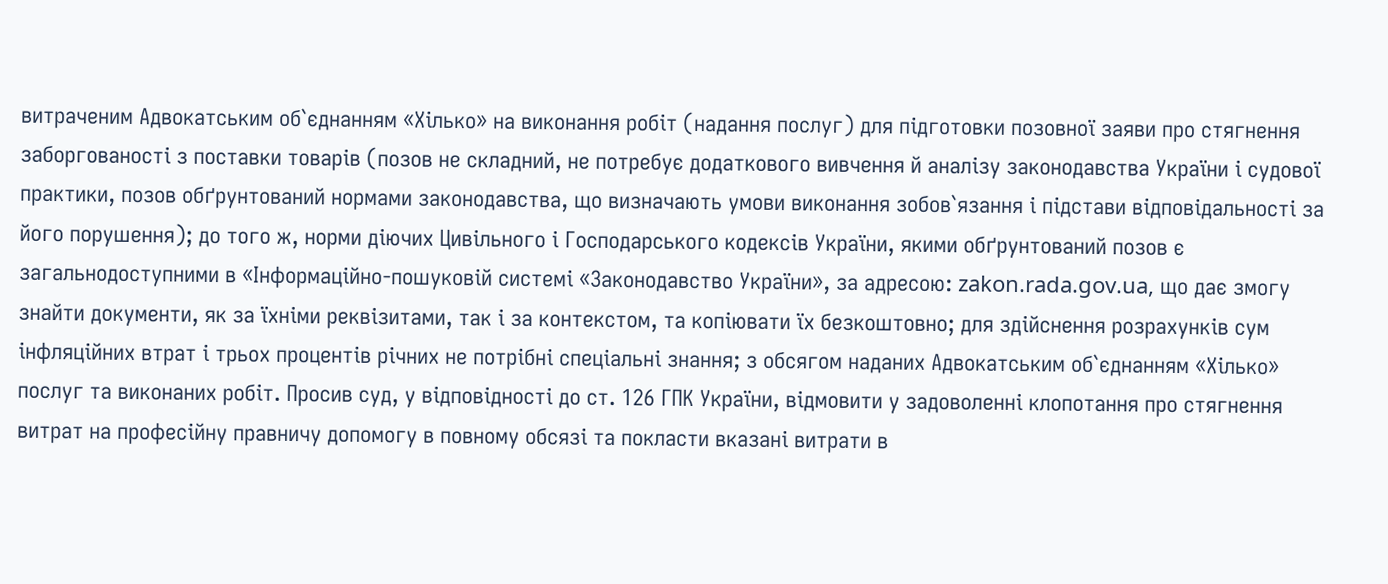витраченим Адвокатським об`єднанням «Хілько» на виконання робіт (надання послуг) для підготовки позовної заяви про стягнення заборгованості з поставки товарів (позов не складний, не потребує додаткового вивчення й аналізу законодавства України і судової практики, позов обґрунтований нормами законодавства, що визначають умови виконання зобов`язання і підстави відповідальності за його порушення); до того ж, норми діючих Цивільного і Господарського кодексів України, якими обґрунтований позов є загальнодоступними в «Інформаційно-пошуковій системі «Законодавство України», за адресою: zakon.rada.gov.ua, що дає змогу знайти документи, як за їхніми реквізитами, так і за контекстом, та копіювати їх безкоштовно; для здійснення розрахунків сум інфляційних втрат і трьох процентів річних не потрібні спеціальні знання; з обсягом наданих Адвокатським об`єднанням «Хілько» послуг та виконаних робіт. Просив суд, у відповідності до ст. 126 ГПК України, відмовити у задоволенні клопотання про стягнення витрат на професійну правничу допомогу в повному обсязі та покласти вказані витрати в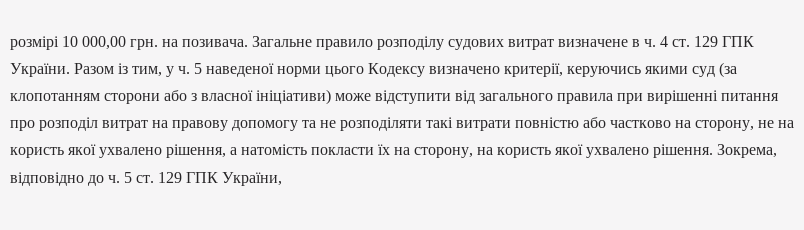розмірі 10 000,00 грн. на позивача. Загальне правило розподілу судових витрат визначене в ч. 4 ст. 129 ГПК України. Разом із тим, у ч. 5 наведеної норми цього Кодексу визначено критерії, керуючись якими суд (за клопотанням сторони або з власної ініціативи) може відступити від загального правила при вирішенні питання про розподіл витрат на правову допомогу та не розподіляти такі витрати повністю або частково на сторону, не на користь якої ухвалено рішення, а натомість покласти їх на сторону, на користь якої ухвалено рішення. Зокрема, відповідно до ч. 5 ст. 129 ГПК України,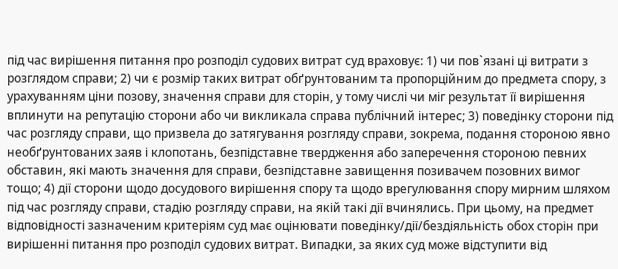під час вирішення питання про розподіл судових витрат суд враховує: 1) чи пов`язані ці витрати з розглядом справи; 2) чи є розмір таких витрат обґрунтованим та пропорційним до предмета спору, з урахуванням ціни позову, значення справи для сторін, у тому числі чи міг результат її вирішення вплинути на репутацію сторони або чи викликала справа публічний інтерес; 3) поведінку сторони під час розгляду справи, що призвела до затягування розгляду справи, зокрема, подання стороною явно необґрунтованих заяв і клопотань, безпідставне твердження або заперечення стороною певних обставин, які мають значення для справи, безпідставне завищення позивачем позовних вимог тощо; 4) дії сторони щодо досудового вирішення спору та щодо врегулювання спору мирним шляхом під час розгляду справи, стадію розгляду справи, на якій такі дії вчинялись. При цьому, на предмет відповідності зазначеним критеріям суд має оцінювати поведінку/дії/бездіяльність обох сторін при вирішенні питання про розподіл судових витрат. Випадки, за яких суд може відступити від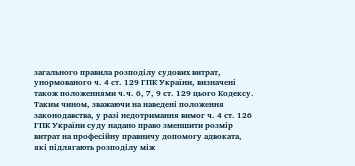загального правила розподілу судових витрат, унормованого ч. 4 ст. 129 ГПК України, визначені також положеннями ч.ч. 6, 7, 9 ст. 129 цього Кодексу. Таким чином, зважаючи на наведені положення законодавства, у разі недотримання вимог ч. 4 ст. 126 ГПК України суду надано право зменшити розмір витрат на професійну правничу допомогу адвоката, які підлягають розподілу між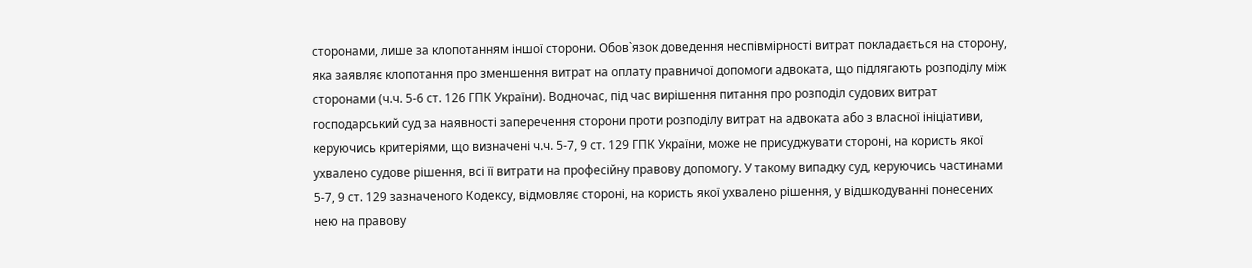сторонами, лише за клопотанням іншої сторони. Обов`язок доведення неспівмірності витрат покладається на сторону, яка заявляє клопотання про зменшення витрат на оплату правничої допомоги адвоката, що підлягають розподілу між сторонами (ч.ч. 5-6 ст. 126 ГПК України). Водночас, під час вирішення питання про розподіл судових витрат господарський суд за наявності заперечення сторони проти розподілу витрат на адвоката або з власної ініціативи, керуючись критеріями, що визначені ч.ч. 5-7, 9 ст. 129 ГПК України, може не присуджувати стороні, на користь якої ухвалено судове рішення, всі її витрати на професійну правову допомогу. У такому випадку суд, керуючись частинами 5-7, 9 ст. 129 зазначеного Кодексу, відмовляє стороні, на користь якої ухвалено рішення, у відшкодуванні понесених нею на правову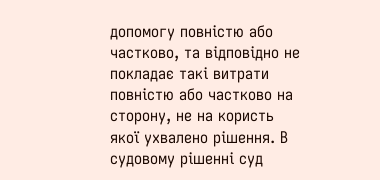допомогу повністю або частково, та відповідно не покладає такі витрати повністю або частково на сторону, не на користь якої ухвалено рішення. В судовому рішенні суд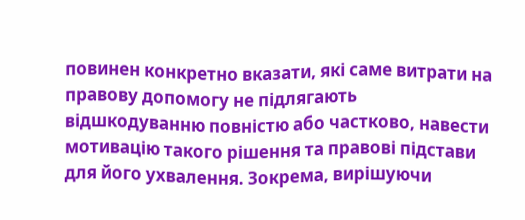повинен конкретно вказати, які саме витрати на правову допомогу не підлягають відшкодуванню повністю або частково, навести мотивацію такого рішення та правові підстави для його ухвалення. Зокрема, вирішуючи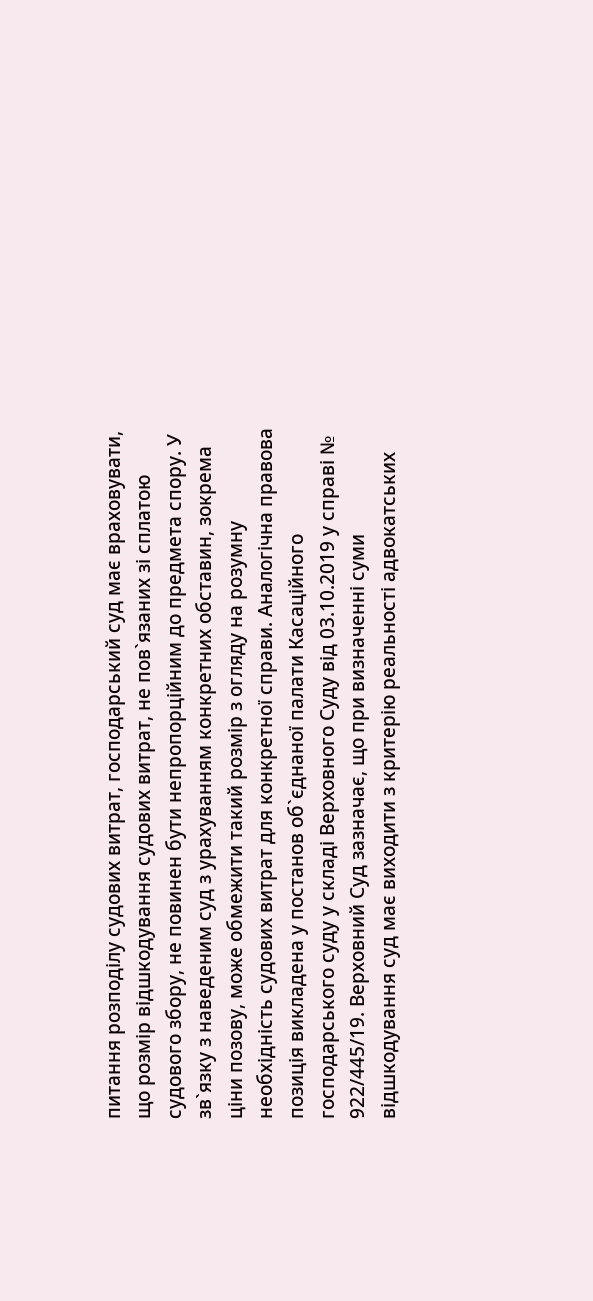питання розподілу судових витрат, господарський суд має враховувати, що розмір відшкодування судових витрат, не пов`язаних зі сплатою судового збору, не повинен бути непропорційним до предмета спору. У зв`язку з наведеним суд з урахуванням конкретних обставин, зокрема ціни позову, може обмежити такий розмір з огляду на розумну необхідність судових витрат для конкретної справи. Аналогічна правова позиція викладена у постанов об`єднаної палати Касаційного господарського суду у складі Верховного Суду від 03.10.2019 у справі № 922/445/19. Верховний Суд зазначає, що при визначенні суми відшкодування суд має виходити з критерію реальності адвокатських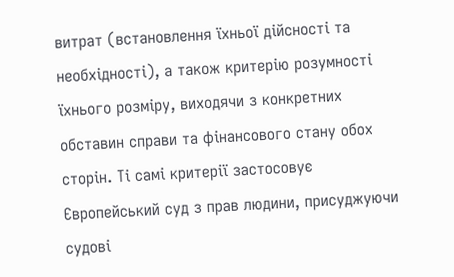витрат (встановлення їхньої дійсності та необхідності), а також критерію розумності їхнього розміру, виходячи з конкретних обставин справи та фінансового стану обох сторін. Ті самі критерії застосовує Європейський суд з прав людини, присуджуючи судові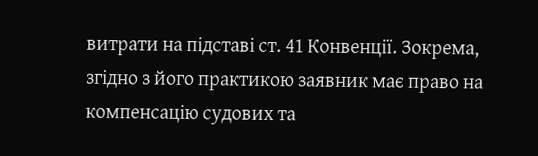витрати на підставі ст. 41 Конвенції. Зокрема, згідно з його практикою заявник має право на компенсацію судових та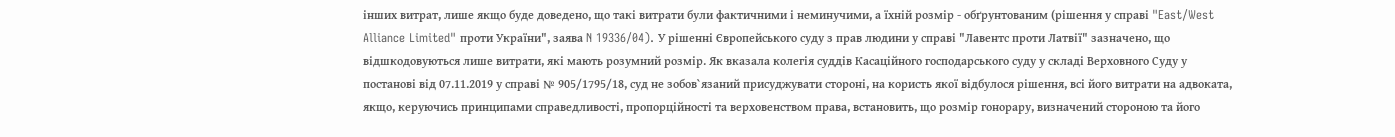інших витрат, лише якщо буде доведено, що такі витрати були фактичними і неминучими, а їхній розмір - обґрунтованим (рішення у справі "East/West Alliance Limited" проти України", заява N 19336/04). У рішенні Європейського суду з прав людини у справі "Лавентс проти Латвії" зазначено, що відшкодовуються лише витрати, які мають розумний розмір. Як вказала колегія суддів Касаційного господарського суду у складі Верховного Суду у постанові від 07.11.2019 у справі № 905/1795/18, суд не зобов`язаний присуджувати стороні, на користь якої відбулося рішення, всі його витрати на адвоката, якщо, керуючись принципами справедливості, пропорційності та верховенством права, встановить, що розмір гонорару, визначений стороною та його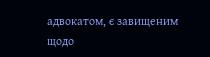адвокатом, є завищеним щодо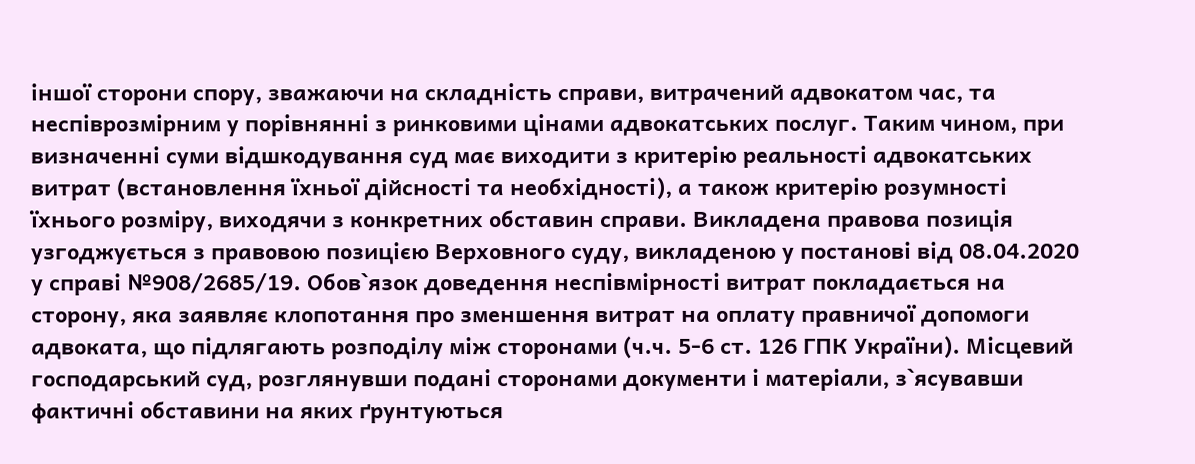іншої сторони спору, зважаючи на складність справи, витрачений адвокатом час, та неспіврозмірним у порівнянні з ринковими цінами адвокатських послуг. Таким чином, при визначенні суми відшкодування суд має виходити з критерію реальності адвокатських витрат (встановлення їхньої дійсності та необхідності), а також критерію розумності їхнього розміру, виходячи з конкретних обставин справи. Викладена правова позиція узгоджується з правовою позицією Верховного суду, викладеною у постанові від 08.04.2020 у справі №908/2685/19. Обов`язок доведення неспівмірності витрат покладається на сторону, яка заявляє клопотання про зменшення витрат на оплату правничої допомоги адвоката, що підлягають розподілу між сторонами (ч.ч. 5-6 ст. 126 ГПК України). Місцевий господарський суд, розглянувши подані сторонами документи і матеріали, з`ясувавши фактичні обставини на яких ґрунтуються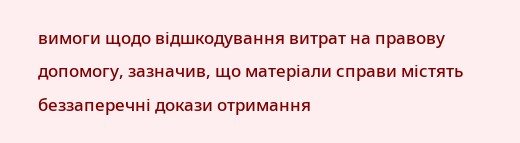вимоги щодо відшкодування витрат на правову допомогу, зазначив, що матеріали справи містять беззаперечні докази отримання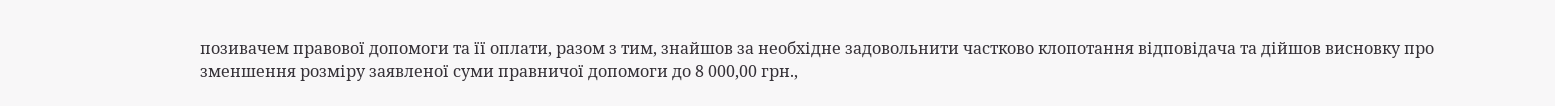позивачем правової допомоги та її оплати, разом з тим, знайшов за необхідне задовольнити частково клопотання відповідача та дійшов висновку про зменшення розміру заявленої суми правничої допомоги до 8 000,00 грн.,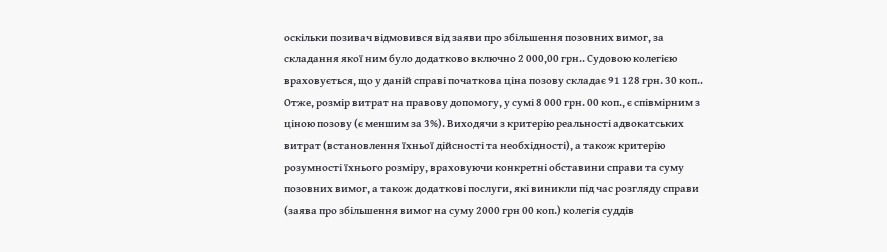оскільки позивач відмовився від заяви про збільшення позовних вимог, за складання якої ним було додатково включно 2 000,00 грн.. Судовою колегією враховується, що у даній справі початкова ціна позову складає 91 128 грн. 30 коп.. Отже, розмір витрат на правову допомогу, у сумі 8 000 грн. 00 коп., є співмірним з ціною позову (є меншим за 3%). Виходячи з критерію реальності адвокатських витрат (встановлення їхньої дійсності та необхідності), а також критерію розумності їхнього розміру, враховуючи конкретні обставини справи та суму позовних вимог, а також додаткові послуги, які виникли під час розгляду справи (заява про збільшення вимог на суму 2000 грн 00 коп.) колегія суддів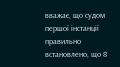вважає, що судом першої інстанції правильно встановлено, що 8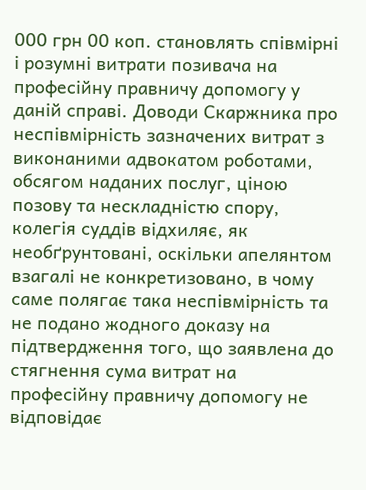000 грн 00 коп. становлять співмірні і розумні витрати позивача на професійну правничу допомогу у даній справі. Доводи Скаржника про неспівмірність зазначених витрат з виконаними адвокатом роботами, обсягом наданих послуг, ціною позову та нескладністю спору, колегія суддів відхиляє, як необґрунтовані, оскільки апелянтом взагалі не конкретизовано, в чому саме полягає така неспівмірність та не подано жодного доказу на підтвердження того, що заявлена до стягнення сума витрат на професійну правничу допомогу не відповідає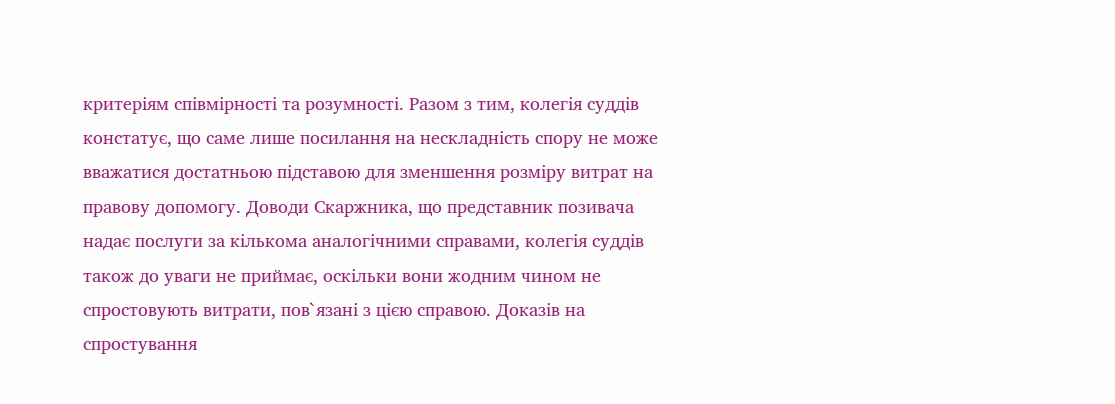критеріям співмірності та розумності. Разом з тим, колегія суддів констатує, що саме лише посилання на нескладність спору не може вважатися достатньою підставою для зменшення розміру витрат на правову допомогу. Доводи Скаржника, що представник позивача надає послуги за кількома аналогічними справами, колегія суддів також до уваги не приймає, оскільки вони жодним чином не спростовують витрати, пов`язані з цією справою. Доказів на спростування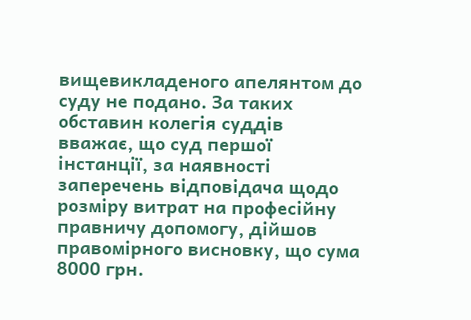вищевикладеного апелянтом до суду не подано. За таких обставин колегія суддів вважає, що суд першої інстанції, за наявності заперечень відповідача щодо розміру витрат на професійну правничу допомогу, дійшов правомірного висновку, що сума 8000 грн.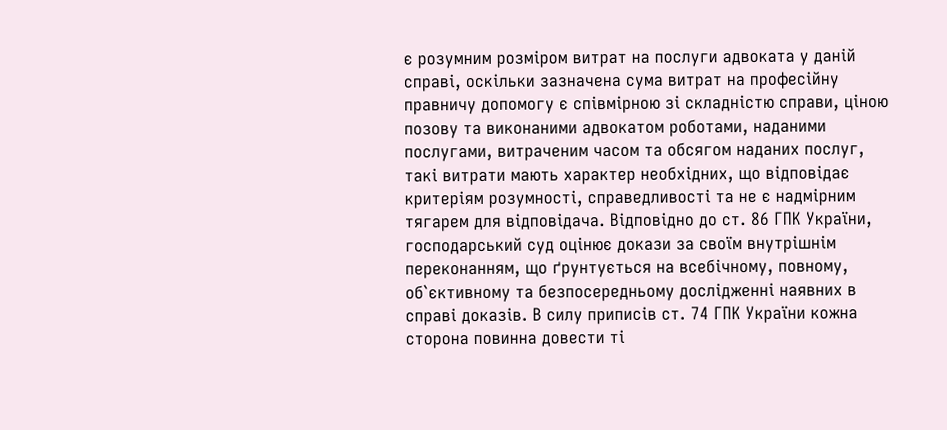є розумним розміром витрат на послуги адвоката у даній справі, оскільки зазначена сума витрат на професійну правничу допомогу є співмірною зі складністю справи, ціною позову та виконаними адвокатом роботами, наданими послугами, витраченим часом та обсягом наданих послуг, такі витрати мають характер необхідних, що відповідає критеріям розумності, справедливості та не є надмірним тягарем для відповідача. Відповідно до ст. 86 ГПК України, господарський суд оцінює докази за своїм внутрішнім переконанням, що ґрунтується на всебічному, повному, об`єктивному та безпосередньому дослідженні наявних в справі доказів. В силу приписів ст. 74 ГПК України кожна сторона повинна довести ті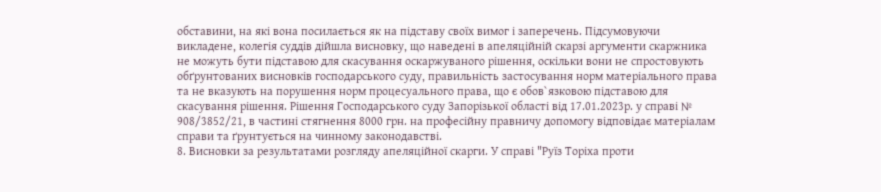обставини, на які вона посилається як на підставу своїх вимог і заперечень. Підсумовуючи викладене, колегія суддів дійшла висновку, що наведені в апеляційній скарзі аргументи скаржника не можуть бути підставою для скасування оскаржуваного рішення, оскільки вони не спростовують обґрунтованих висновків господарського суду, правильність застосування норм матеріального права та не вказують на порушення норм процесуального права, що є обов`язковою підставою для скасування рішення. Рішення Господарського суду Запорізької області від 17.01.2023р. у справі № 908/3852/21, в частині стягнення 8000 грн. на професійну правничу допомогу відповідає матеріалам справи та ґрунтується на чинному законодавстві.
8. Висновки за результатами розгляду апеляційної скарги. У справі "Руїз Торіха проти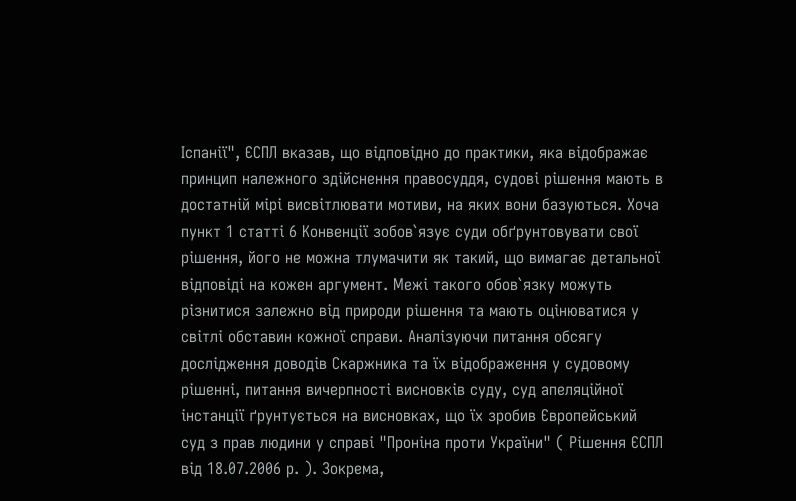Іспанії", ЄСПЛ вказав, що відповідно до практики, яка відображає принцип належного здійснення правосуддя, судові рішення мають в достатній мірі висвітлювати мотиви, на яких вони базуються. Хоча пункт 1 статті 6 Конвенції зобов`язує суди обґрунтовувати свої рішення, його не можна тлумачити як такий, що вимагає детальної відповіді на кожен аргумент. Межі такого обов`язку можуть різнитися залежно від природи рішення та мають оцінюватися у світлі обставин кожної справи. Аналізуючи питання обсягу дослідження доводів Скаржника та їх відображення у судовому рішенні, питання вичерпності висновків суду, суд апеляційної інстанції ґрунтується на висновках, що їх зробив Європейський суд з прав людини у справі "Проніна проти України" ( Рішення ЄСПЛ від 18.07.2006 р. ). Зокрема,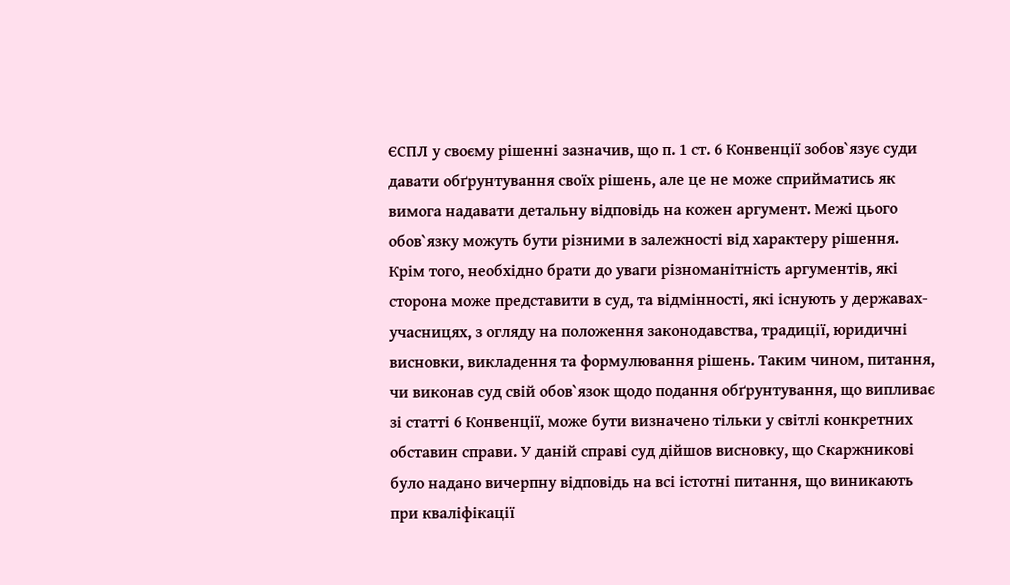ЄСПЛ у своєму рішенні зазначив, що п. 1 ст. 6 Конвенції зобов`язує суди давати обґрунтування своїх рішень, але це не може сприйматись як вимога надавати детальну відповідь на кожен аргумент. Межі цього обов`язку можуть бути різними в залежності від характеру рішення. Крім того, необхідно брати до уваги різноманітність аргументів, які сторона може представити в суд, та відмінності, які існують у державах-учасницях, з огляду на положення законодавства, традиції, юридичні висновки, викладення та формулювання рішень. Таким чином, питання, чи виконав суд свій обов`язок щодо подання обґрунтування, що випливає зі статті 6 Конвенції, може бути визначено тільки у світлі конкретних обставин справи. У даній справі суд дійшов висновку, що Скаржникові було надано вичерпну відповідь на всі істотні питання, що виникають при кваліфікації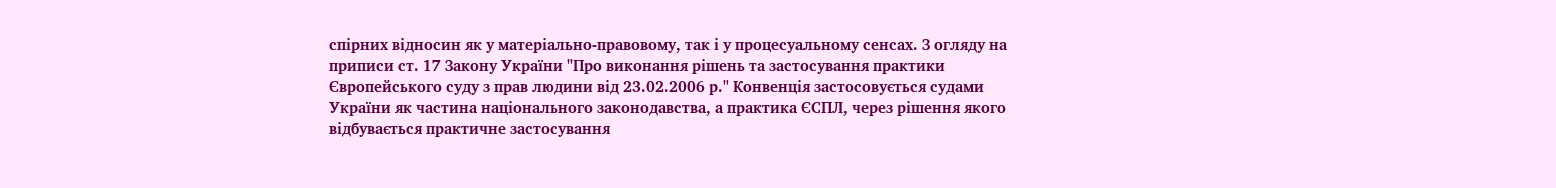спірних відносин як у матеріально-правовому, так і у процесуальному сенсах. З огляду на приписи ст. 17 Закону України "Про виконання рішень та застосування практики Європейського суду з прав людини від 23.02.2006 р." Конвенція застосовується судами України як частина національного законодавства, а практика ЄСПЛ, через рішення якого відбувається практичне застосування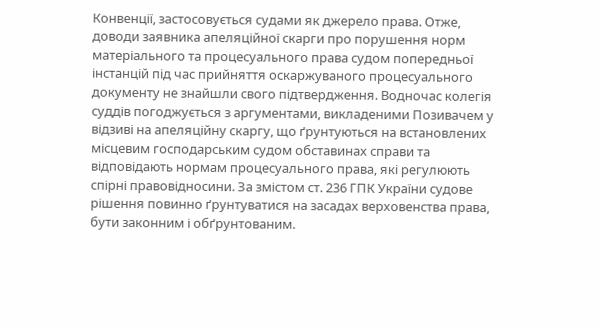Конвенції, застосовується судами як джерело права. Отже, доводи заявника апеляційної скарги про порушення норм матеріального та процесуального права судом попередньої інстанцій під час прийняття оскаржуваного процесуального документу не знайшли свого підтвердження. Водночас колегія суддів погоджується з аргументами, викладеними Позивачем у відзиві на апеляційну скаргу, що ґрунтуються на встановлених місцевим господарським судом обставинах справи та відповідають нормам процесуального права, які регулюють спірні правовідносини. За змістом ст. 236 ГПК України судове рішення повинно ґрунтуватися на засадах верховенства права, бути законним і обґрунтованим.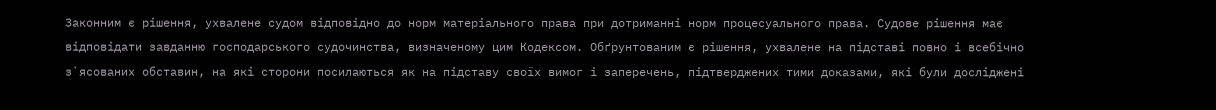Законним є рішення, ухвалене судом відповідно до норм матеріального права при дотриманні норм процесуального права. Судове рішення має відповідати завданню господарського судочинства, визначеному цим Кодексом. Обґрунтованим є рішення, ухвалене на підставі повно і всебічно з`ясованих обставин, на які сторони посилаються як на підставу своїх вимог і заперечень, підтверджених тими доказами, які були досліджені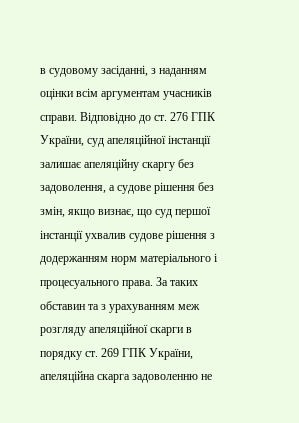в судовому засіданні, з наданням оцінки всім аргументам учасників справи. Відповідно до ст. 276 ГПК України, суд апеляційної інстанції залишає апеляційну скаргу без задоволення, а судове рішення без змін, якщо визнає, що суд першої інстанції ухвалив судове рішення з додержанням норм матеріального і процесуального права. За таких обставин та з урахуванням меж розгляду апеляційної скарги в порядку ст. 269 ГПК України, апеляційна скарга задоволенню не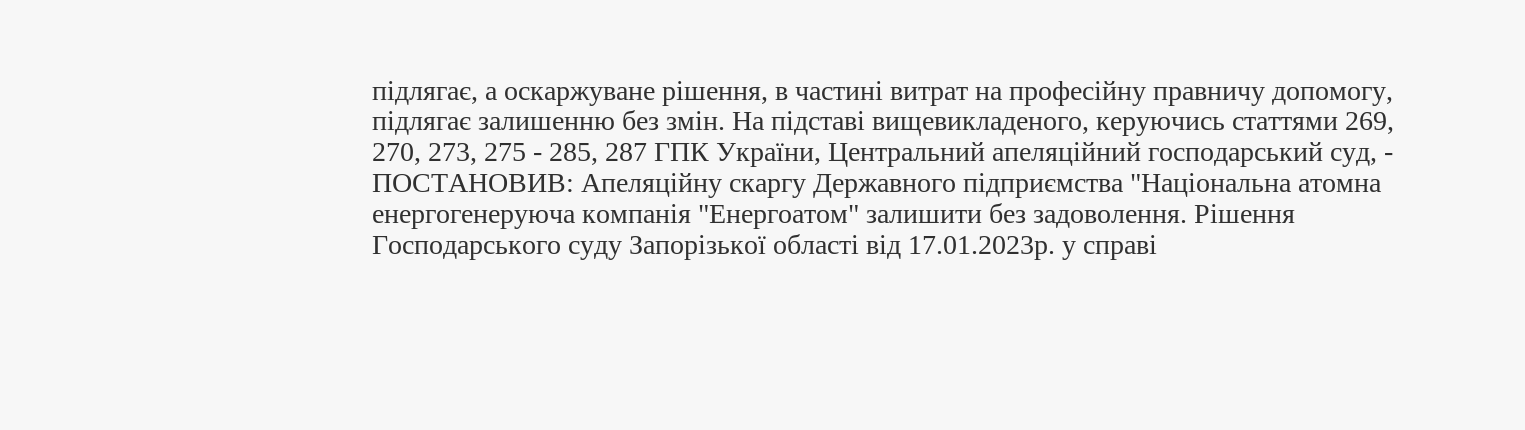підлягає, а оскаржуване рішення, в частині витрат на професійну правничу допомогу, підлягає залишенню без змін. На підставі вищевикладеного, керуючись статтями 269, 270, 273, 275 - 285, 287 ГПК України, Центральний апеляційний господарський суд, -
ПОСТАНОВИВ: Апеляційну скаргу Державного підприємства "Національна атомна енергогенеруюча компанія "Енергоатом" залишити без задоволення. Рішення Господарського суду Запорізької області від 17.01.2023р. у справі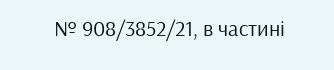№ 908/3852/21, в частині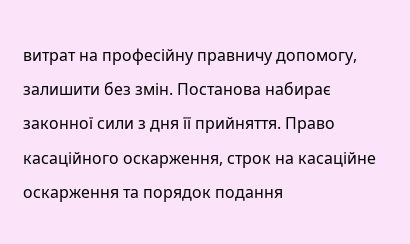витрат на професійну правничу допомогу, залишити без змін. Постанова набирає законної сили з дня її прийняття. Право касаційного оскарження, строк на касаційне оскарження та порядок подання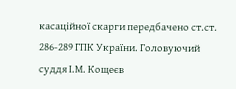касаційної скарги передбачено ст.ст. 286-289 ГПК України. Головуючий суддя І.М. Кощеєв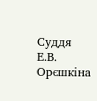Суддя Е.В. Орєшкіна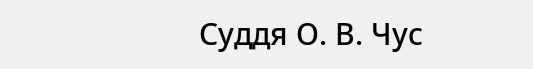Суддя О. В. Чус